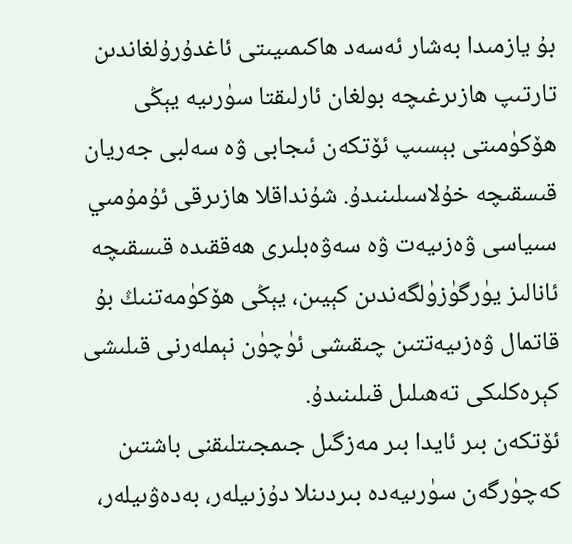بۇ يازمىدا بەشار ئەسەد ھاكىمىيىتى ئاغدۇرۇلغاندىن تارتىپ ھازىرغىچە بولغان ئارلىقتا سۈرىيە يېڭى ھۆكۈمىتى بېسىپ ئۆتكەن ئىجابى ۋە سەلبى جەريان قىسقىچە خۇلاسىلىنىدۇ. شۇنداقلا ھازىرقى ئۇمۇمىي سىياسى ۋەزىيەت ۋە سەۋەبلىرى ھەققىدە قىسقىچە ئانالىز يۈرگۈزۈلگەندىن كېيىن، يېڭى ھۆكۈمەتنىڭ بۇ قاتمال ۋەزىيەتتىن چىقىشى ئۈچۈن نېملەرنى قىلىشى كېرەكلىكى تەھىلىل قىلىنىدۇ.
ئۆتكەن بىر ئايدا بىر مەزگىل جىمجىتلىقنى باشتىن كەچۈرگەن سۈرىيەدە بىردىنلا دۇزىيلەر، بەدەۋىيلەر،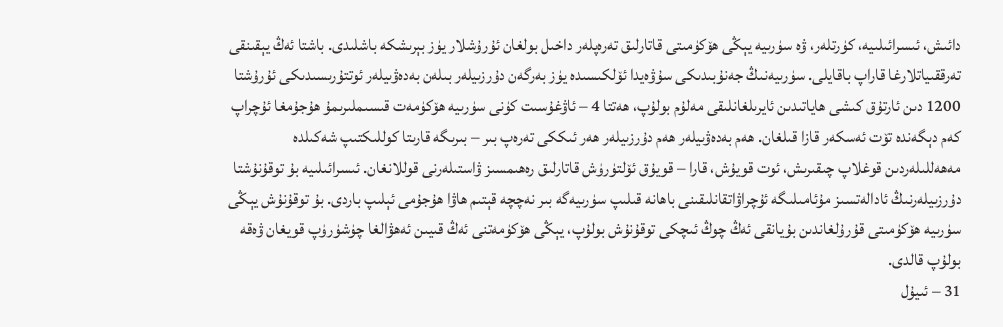دائىش، ئىسرائىلىيە، كۈرتلەر، ۋە سۈرىيە يېڭى ھۆكۈمىتى قاتارلىق تەرەپلەر داخىل بولغان ئۇرۇشلار يۈز بېرىشكە باشلىدى. باشتا ئەڭ يېقىنقى تەرققىياتلارغا قاراپ باقايلى. سۈرىيەنىڭ جەنۇبىدىكى سۇۋەيدا ئۆلكىسىدە يۈز بەرگەن دۇرزىيلەر بىلەن بەدەۋىيلەر ئوتتۇرىسىدىكى ئۇرۇشتا 1200 دىن ئارتۇق كىشى ھاياتىدىن ئايرىلغانلىقى مەلۇم بولۇپ، ھەتتا 4 – ئاۋغۇسىت كۈنى سۈرىيە ھۆكۈمەت قىسىملىرىمۇ ھۇجۇمغا ئۇچراپ كەم دېگەندە تۆت ئەسكەر قازا قىلغان. ھەم بەدەۋىيلەر ھەم دۇرزىيلەر ھەر ئىككى تەرەپ بىر – بىرىگە قارىتا كوللىكتىپ شەكىلدە مەھەللىلەردىن قوغلاپ چىقىرىش، ئوت قويۇش، قارا – قويۇق ئۆلتۈرۈش قاتارلىق رەھىمسىز ۋاستىلەرنى قوللانغان. ئىسرائىلىيە بۇ توقۇنۇشتا دۇرزىيلەرنىڭ ئادالەتسىز مۇئامىلىگە ئۇچراۋاتقانلىقىنى باھانە قىلىپ سۈرىيەگە بىر نەچچە قېتىم ھاۋا ھۇجۇمى ئېلىپ باردى. بۇ توقۇنۇش يېڭى سۈرىيە ھۆكۈمىتى قۇرۇلغاندىن بۇيانقى ئەڭ چوڭ ئىچكى توقۇنۇش بولۇپ، يېڭى ھۆكۈمەتنى ئەڭ قىيىن ئەھۋالغا چۈشۈرۈپ قويغان ۋەقە بولۇپ قالدى.
31 – ئىيۇل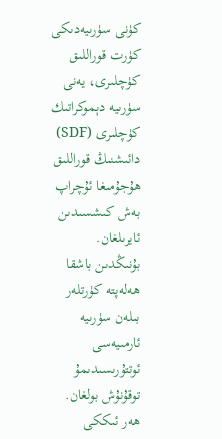كۈنى سۈرىيەدىكى كۈرت قوراللىق كۈچلىرى، يەنى سۈرىيە دېموكراتىك كۈچلىرى (SDF) دائىشنىڭ قوراللىق ھۇجۇمىغا ئۇچراپ بەش كىشسىدىن ئايرىلغان. بۇنىڭدىن باشقا ھەلەپتە كۈرتلەر بىلەن سۈرىيە ئارمىيەسى ئوتتۇرىسىدىمۇ توقۇنۇش بولغان. ھەر ئىككى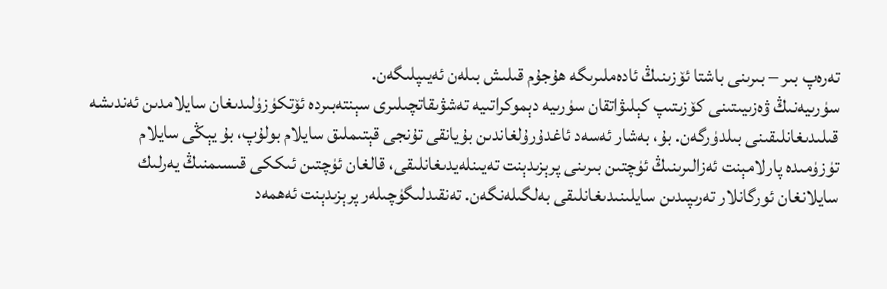تەرەپ بىر – بىرىنى باشتا ئۆزىنىڭ ئادەملىرىگە ھۇجۇم قىلىش بىلەن ئەيىپلىگەن.
سۈرىيەنىڭ ۋەزىيىتىنى كۆزىتىپ كېلىۋاتقان سۈرىيە دېموكراتىيە تەشۋىقاتچىلىرى سېنتەبىردە ئۆتكۈزۈلىدىغان سايلامدىن ئەندىشە قىلىدىغانلىقىنى بىلدۈرگەن. بۇ، بەشار ئەسەد ئاغدۇرۇلغاندىن بۇيانقى تۇنجى قېتىملىق سايلام بولۇپ، بۇ يېڭى سايلام تۈزۈمىدە پارلامېنت ئەزالىرىنىڭ ئۈچتىن بىرىنى پرېزىدېنت تەيىنلەيدىغانلىقى، قالغان ئۈچتىن ئىككى قىسىمنىڭ يەرلىك سايلانغان ئورگانلار تەرىپىدىن سايلىنىدىغانلىقى بەلگىلەنگەن. تەنقىدلىگۈچىلەر پرېزىدېنت ئەھمەد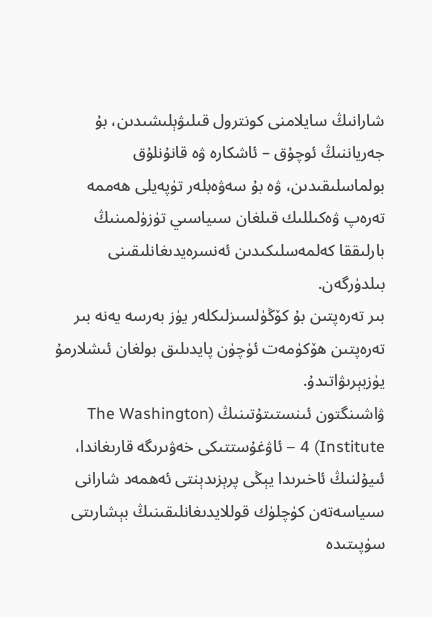شارانىڭ سايلامنى كونترول قىلىۋېلىشىدىن، بۇ جەرياننىڭ ئوچۇق – ئاشكارە ۋە قانۇنلۇق بولماسلىقىدىن، ۋە بۇ سەۋەبلەر تۈپەيلى ھەممە تەرەپ ۋەكىللىك قىلغان سىياسىي تۈزۈلمىنىڭ بارلىققا كەلمەسلىكىدىن ئەنسرەيدىغانلىقىنى بىلدۈرگەن.
بىر تەرەپتىن بۇ كۆڭۈلسىزلىكلەر يۈز بەرسە يەنە بىر تەرەپتىن ھۆكۈمەت ئۈچۈن پايدىلىق بولغان ئىشلارمۇ يۈزبېرىۋاتىدۇ.
ۋاشىنگتون ئىنستىتۇتىنىڭ (The Washington Institute) 4 – ئاۋغۇستتىكى خەۋىرىگە قارىغاندا، ئىيۇلنىڭ ئاخىرىدا يېڭى پرېزىدېنتى ئەھمەد شارانى سىياسەتەن كۈچلۈك قوللايدىغانلىقىنىڭ بېشارىتى سۈپىتىدە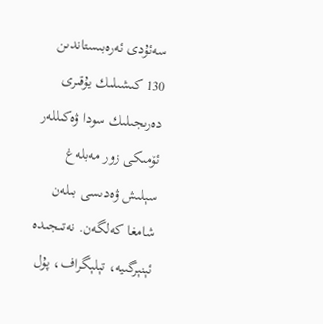سەئۇدى ئەرەبىستاندىن 130 كىشىلىك يۇقىرى دەرىجىلىك سودا ۋەكىللەر ئۆمىكى زور مەبلەغ سېلىش ۋەدىسى بىلەن شامغا كەلگەن. نەتىجىدە ئېنېرگىيە، تېلېگراف، پۇل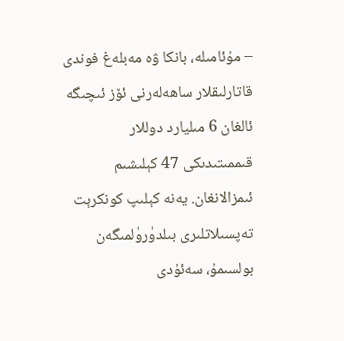– مۇئامىلە، بانكا ۋە مەبلەغ فوندى قاتارلىقلار ساھەلەرنى ئۆز ئىچىگە ئالغان 6 مىليارد دوللار قىممىتىدىكى 47 كېلىشىم ئىمزالانغان. يەنە كېلىپ كونكرېت تەپسىلاتلىرى بىلدۈرۈلمىگەن بولسىمۇ، سەئۇدى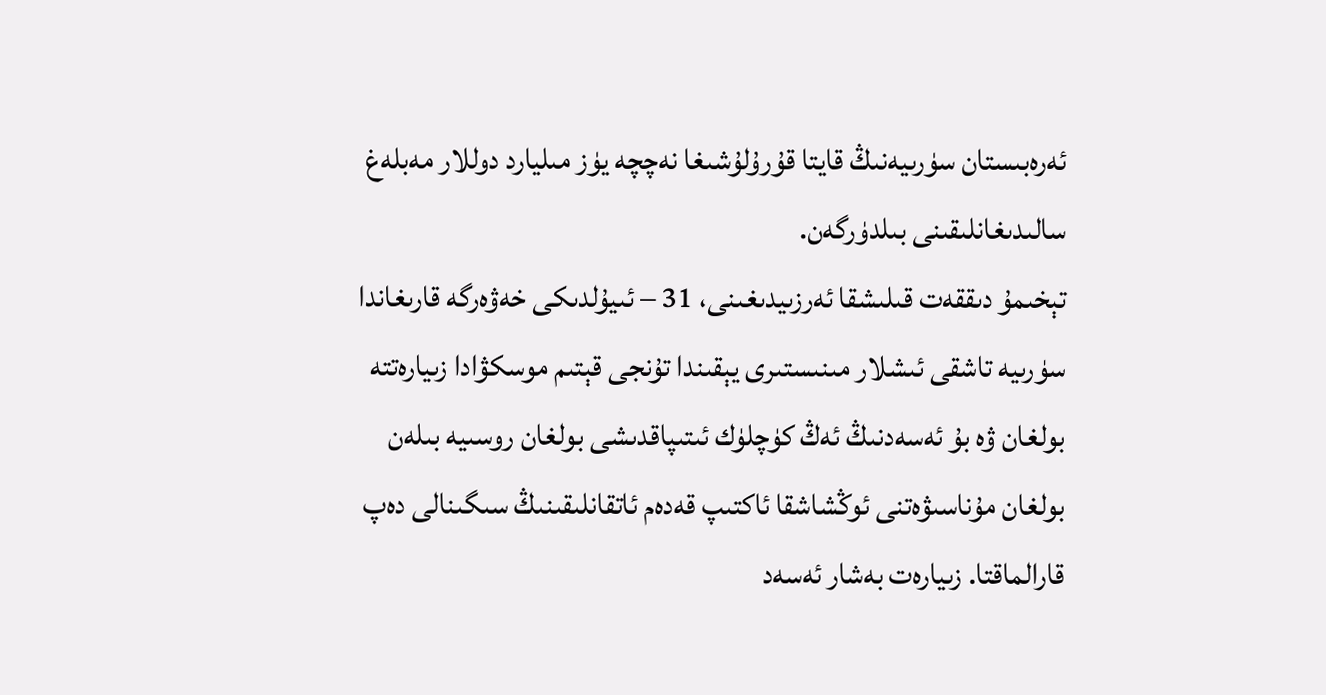ئەرەبىستان سۈرىيەنىڭ قايتا قۇرۇلۇشىغا نەچچە يۈز مىليارد دوللار مەبلەغ سالىدىغانلىقىنى بىلدۈرگەن.
تېخىمۇ دىققەت قىلىشقا ئەرزىيدىغىنى، 31 – ئىيۇلدىكى خەۋەرگە قارىغاندا سۈرىيە تاشقى ئىشلار مىنىستىرى يېقىندا تۇنجى قېتىم موسكۋادا زىيارەتتە بولغان ۋە بۇ ئەسەدنىڭ ئەڭ كۈچلۈك ئىتىپاقدىشى بولغان روسىيە بىلەن بولغان مۇناسىۋەتنى ئوڭشاشقا ئاكتىپ قەدەم ئاتقانلىقىنىڭ سىگىنالى دەپ قارالماقتا. زىيارەت بەشار ئەسەد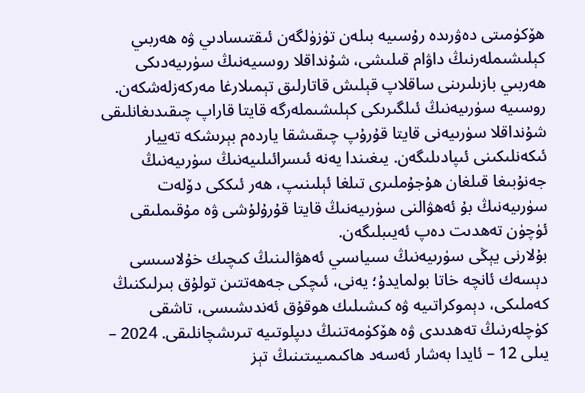ھۆكۈمىتى دەۋرىدە رۇسىيە بىلەن تۈزۈلگەن ئىقتىسادىي ۋە ھەربىي كېلىشىملەرنىڭ داۋام قىلىشى، شۇنداقلا روسىيەنىڭ سۈرىيەدىكى ھەربىي بازىلىرىنى ساقلاپ قېلىش قاتارلىق تېمىلارغا مەركەزلەشكەن. روسىيە سۈرىيەنىڭ ئىلگىرىكى كېلىشىملەرگە قايتا قاراپ چىقىدىغانلىقى شۇنداقلا سۈرىيەنى قايتا قۇرۇپ چىقىشقا ياردەم بېرىشكە تەييار ئىكەنلىكىنى ئىپادىلىگەن. يىغىندا يەنە ئىسرائىلىيەنىڭ سۈرىيەنىڭ جەنۇبىغا قىلغان ھۇجۇملىرى تىلغا ئېلىنىپ، ھەر ئىككى دۆلەت سۈرىيەنىڭ بۇ ئەھۋالنى سۈرىيەنىڭ قايتا قۇرۇلۇشى ۋە مۇقىملىقى ئۈچۈن تەھدىت دەپ ئەيىبلىگەن.
بۇلارنى يېڭى سۈرىيەنىڭ سىياسىي ئەھۋالىنىڭ كىچىك خۇلاسىسى دېسەك ئانچە خاتا بولمايدۇ؛ يەنى، ئىچكى جەھەتتىن تولۇق بىرلىكنىڭ كەملىكى، دېموكراتىيە ۋە كىشىلىك ھوقۇق ئەندىشىسى، تاشقى كۈچلەرنىڭ تەھدىدى ۋە ھۆكۈمەتنىڭ دىپلوتىيە تىرىشچانلىقى. 2024 – يىلى 12 – ئايدا بەشار ئەسەد ھاكىمىيىتىنىڭ تېز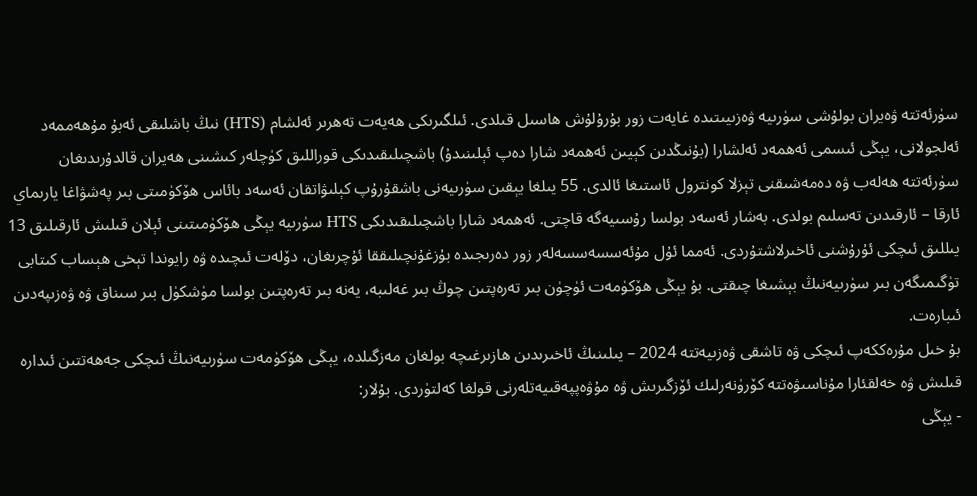سۈرئەتتە ۋەيران بولۇشى سۈرىيە ۋەزىيىتىدە غايەت زور بۇرۇلۇش ھاسىل قىلدى. ئىلگىرىكى ھەيەت تەھرىر ئەلشام (HTS) نىڭ باشلىقى ئەبۇ مۇھەممەد ئەلجولانى، يېڭى ئىسمى ئەھمەد ئەلشارا (بۇنىڭدىن كېيىن ئەھمەد شارا دەپ ئېلىنىدۇ) باشچىلىقىدىكى قوراللىق كۈچلەر كىشىنى ھەيران قالدۇرىدىغان سۈرئەتتە ھەلەب ۋە دەمەشىقنى تېزلا كونترول ئاستىغا ئالدى. 55 يىلغا يېقىن سۈرىيەنى باشقۇرۇپ كېلىۋاتقان ئەسەد بائاس ھۆكۈمىتى بىر پەشۋاغا يارىماي ئارقا – ئارقىدىن تەسلىم بولدى. بەشار ئەسەد بولسا رۇسىيەگە قاچتى. ئەھمەد شارا باشچىلىقىدىكى HTS سۈرىيە يېڭى ھۆكۈمىتىنى ئېلان قىلىش ئارقىلىق 13 يىللىق ئىچكى ئۇرۇشنى ئاخىرلاشتۇردى. ئەمما ئۇل مۇئەسسەسسەلەر زور دەرىجىدە بۇزغۇنچىلىققا ئۇچرىغان، دۆلەت ئىچىدە ۋە رايوندا تېخى ھېساب كىتابى تۈگىمىگەن بىر سۈرىيەنىڭ بېشىغا چىقتى. بۇ يېڭى ھۆكۈمەت ئۈچۈن بىر تەرەپتىن چوڭ بىر غەلىبە، يەنە بىر تەرەپتىن بولسا مۈشكۈل بىر سىناق ۋە ۋەزىپەدىن ئىبارەت.
بۇ خىل مۇرەككەپ ئىچكى ۋە تاشقى ۋەزىيەتتە 2024 – يىلىنىڭ ئاخىرىدىن ھازىرغىچە بولغان مەزگىلدە، يېڭى ھۆكۈمەت سۈرىيەنىڭ ئىچكى جەھەتتىن ئىدارە قىلىش ۋە خەلقئارا مۇناسىۋەتتە كۆرۈنەرلىك ئۆزگىرىش ۋە مۇۋەپپەقىيەتلەرنى قولغا كەلتۈردى. بۇلار:
- يېڭى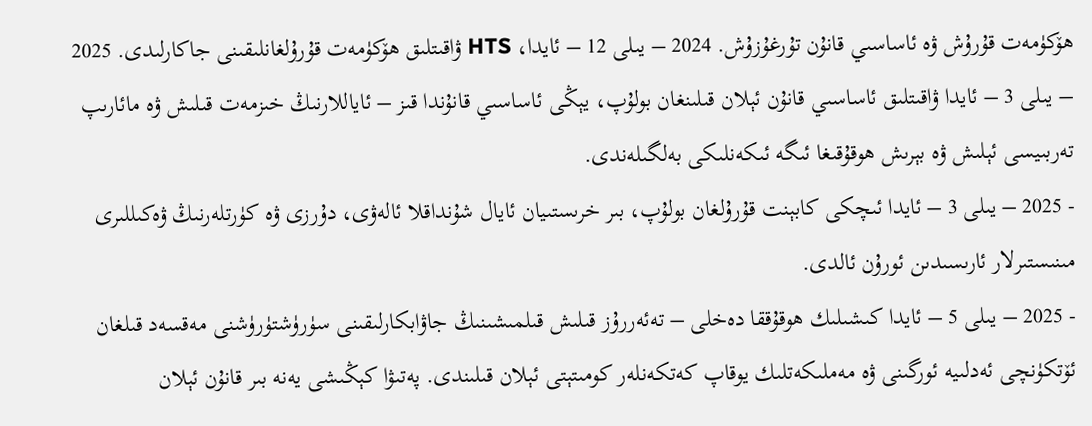ھۆكۈمەت قۇرۇش ۋە ئاساسىي قانۇن تۇرغۇزۇش. 2024 – يىلى 12 – ئايدا، HTS ۋاقىتلىق ھۆكۈمەت قۇرۇلغانلىقىنى جاكارلىدى. 2025 – يىلى 3 – ئايدا ۋاقىتلىق ئاساسىي قانۇن ئېلان قىلىنغان بولۇپ، يېڭى ئاساسىي قانۇندا قىز – ئاياللارنىڭ خىزمەت قىلىش ۋە مائارىپ تەربىيسى ئېلىش ۋە بېرىش ھوقۇقىغا ئىگە ئىكەنلىكى بەلگىلەندى.
- 2025 – يىلى 3 – ئايدا ئىچكى كابېنت قۇرۇلغان بولۇپ، بىر خرىستىيان ئايال شۇنداقلا ئالەۋى، دۇرزى ۋە كۈرتلەرنىڭ ۋەكىللىرى مىنىستىرلار ئارىسىدىن ئورۇن ئالدى.
- 2025 – يىلى 5 – ئايدا كىشىلىك ھوقۇققا دەخلى – تەئەررۇز قىلىش قىلمىشىنىڭ جاۋابكارلىقىنى سۈرۈشتۈرۈشنى مەقسەد قىلغان ئۆتكۈنچى ئەدلىيە ئورگىنى ۋە مەملىكەتلىك يوقاپ كەتكەنلەر كومىتېتى ئېلان قىلىندى. پەتىۋا كېڭىشى يەنە بىر قانۇن ئېلان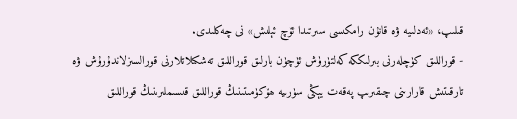قىلىپ، «ئەدلىيە ۋە قانۇن رامكىسى سىرتىدا ئۆچ ئېلىش» نى چەكلىدى.
- قوراللىق كۈچلەرنى بىرلىككە كەلتۈرۈش ئۈچۈن بارلىق قوراللىق تەشكىلاتلارنى قورالسىزلاندۇرۇش ۋە تارقىتىش قارارىنى چىقىرىپ پەقەت يېڭى سۈرىيە ھۆكۈمىتىنىڭ قوراللىق قىسىملىرىنىڭ قوراللىق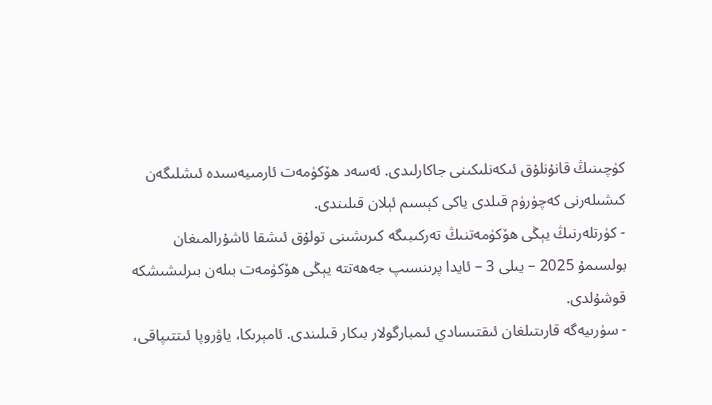كۈچىنىڭ قانۇنلۇق ئىكەنلىكىنى جاكارلىدى. ئەسەد ھۆكۈمەت ئارمىيەسىدە ئىشلىگەن كىشىلەرنى كەچۈرۈم قىلدى ياكى كېسىم ئېلان قىلىندى.
- كۈرتلەرنىڭ يېڭى ھۆكۈمەتنىڭ تەركىبىگە كىرىشىنى تولۇق ئىشقا ئاشۇرالمىغان بولسىمۇ 2025 – يىلى 3 – ئايدا پرىنسىپ جەھەتتە يېڭى ھۆكۈمەت بىلەن بىرلىشىشكە قوشۇلدى.
- سۈرىيەگە قارىتىلغان ئىقتىسادي ئىمبارگولار بىكار قىلىندى. ئامېرىكا، ياۋروپا ئىتتىپاقى،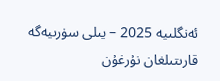ئەنگلىيە 2025 – يىلى سۈرىيەگە قارىتىلغان نۇرغۇن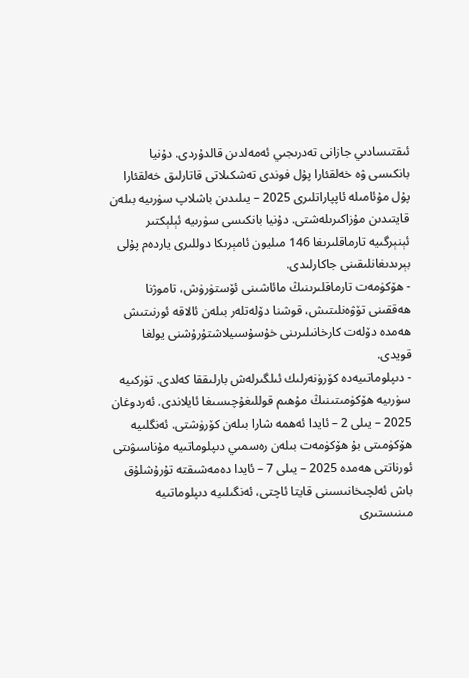ئىقتىسادىي جازانى تەدرىجىي ئەمەلدىن قالدۇردى. دۇنيا بانكىسى ۋە خەلقئارا پۇل فوندى تەشكىلاتى قاتارلىق خەلقئارا پۇل مۇئامىلە ئاپپاراتلىرى 2025 – يىلىدىن باشلاپ سۈرىيە بىلەن قايتىدىن مۇزاكىرىلەشتى. دۇنيا بانكىسى سۈرىيە ئېلېكتىر ئېنېرگىيە تارماقلىرىغا 146 مىليون ئامېرىكا دوللىرى ياردەم پۇلى بېرىدىغانلىقىنى جاكارلىدى.
- ھۆكۈمەت تارماقلىرىنىڭ مائاشىنى ئۆستۈرۈش، تاموژنا ھەققىنى تۆۋەنلىتىش، قوشنا دۆلەتلەر بىلەن ئالاقە ئورنىتىش ھەمدە دۆلەت كارخانىلىرىنى خۇسۇسىيلاشتۇرۇشنى يولغا قويدى.
- دىپلوماتىيەدە كۆرۈنەرلىك ئىلگىرلەش بارلىققا كەلدى. تۈركىيە سۈرىيە ھۆكۈمىتىنىڭ مۇھىم قوللىغۇچىسىغا ئايلاندى. ئەردوغان 2025 – يىلى 2 – ئايدا ئەھمە شارا بىلەن كۆرۈشتى. ئەنگلىيە ھۆكۈمىتى بۇ ھۆكۈمەت بىلەن رەسمىي دىپلوماتىيە مۇناسىۋىتى ئورناتتى ھەمدە 2025 – يىلى 7 – ئايدا دەمەشىقتە تۇرۇشلۇق باش ئەلچىخانىسىنى قايتا ئاچتى، ئەنگىلىيە دىپلوماتىيە مىنىستىرى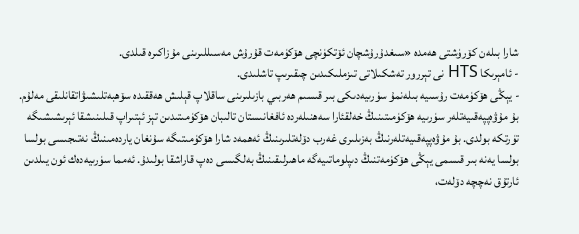شارا بىلەن كۆرۈشتى ھەمدە «سىغدۇرۇشچان ئۆتكۈنچى ھۆكۈمەت قۇرۇش مەسىللىرىنى مۇزاكىرە قىلدى.
- ئامېرىكا HTS نى تېررور تەشكىلاتى تىزملىكىدىن چىقىرىپ تاشلىدى.
- يېڭى ھۆكۈمەت رۇسىيە بىلەنمۇ سۈرىيەدىكى بىر قىسىم ھەربىي بازىلىرىنى ساقلاپ قېلىش ھەققىدە سۆھبەتلىشىۋاتقانلىقى مەلۇم.
بۇ مۇۋەپپەقىيەتلەر سۈرىيە ھۆكۈمىتىنىڭ خەلقئارا سەھنىلەردە ئافغانىستان تالىبان ھۆكۈمىتىدىن تېز ئېتىراپ قىلىنىشقا ئېرىشىشىگە تۈرتكە بولدى. بۇ مۇۋەپپەقىيەتلەرنىڭ بەزىلىرى غەرب دۆلەتلىرىنىڭ ئەھمەد شارا ھۆكۈمىتىگە سۇنغان ياردەمىنىڭ نەتىجىسى بولسا بولسا يەنە بىر قىسمى يېڭى ھۆكۈمەتنىڭ دىپلوماتىيەگە ماھىرلىقىنىڭ بەلگىسى دەپ قاراشقا بولىدۇ. ئەمما سۈرىيەدەك ئون يىلدىن ئارتۇق نەچچە دۆلەت،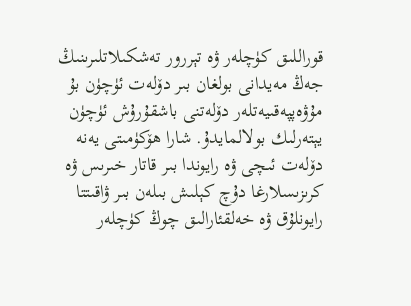قوراللىق كۈچلەر ۋە تېررور تەشكىلاتلىرىنىڭ جەڭ مەيدانى بولغان بىر دۆلەت ئۈچۈن بۇ مۇۋەپپەقىيەتلەر دۆلەتنى باشقۇرۇش ئۈچۈن يېتەرلىك بولالمايدۇ. شارا ھۆكۈمىتى يەنە دۆلەت ئىچى ۋە رايوندا بىر قاتار خىرىس ۋە كرىزىسلارغا دۇچ كېلىش بىلەن بىر ۋاقىتتا رايونلۇق ۋە خەلقئارالىق چوڭ كۈچلەر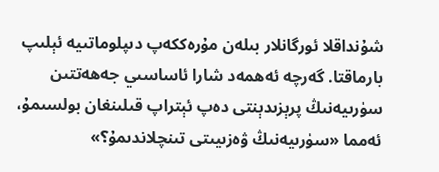شۇنداقلا ئورگانلار بىلەن مۇرەككەپ دىپلوماتىيە ئېلىپ بارماقتا. گەرچە ئەھمەد شارا ئاساسىي جەھەتتىن سۈرىيەنىڭ پرېزىدېنتى دەپ ئېتراپ قىلىنغان بولسىمۇ، ئەمما «سۈرىيەنىڭ ۋەزىيىتى تىنچلاندىمۇ؟»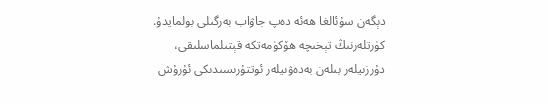دېگەن سۇئالغا ھەئە دەپ جاۋاب بەرگىلى بولمايدۇ. كۈرتلەرنىڭ تېخىچە ھۆكۈمەتكە قېتىلماسلىقى، دۇرزىيلەر بىلەن بەدەۋىيلەر ئوتتۇرىسىدىكى ئۇرۇش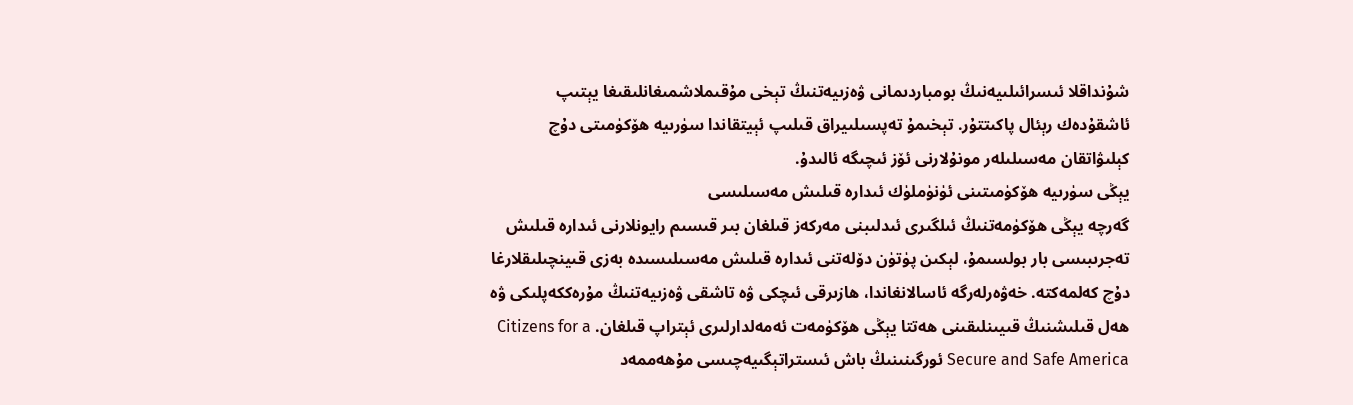شۇنداقلا ئىسرائىلىيەنىڭ بومباردىمانى ۋەزىيەتنىڭ تېخى مۇقىملاشمىغانلىقىغا يېتىپ ئاشقۇدەك رېئال پاكىتتۇر. تېخىمۇ تەپسىلىيراق قىلىپ ئېيتقاندا سۈرىيە ھۆكۈمىتى دۇچ كېلىۋاتقان مەسىلىلەر مونۇلارنى ئۆز ئىچىگە ئالىدۇ.
يېڭى سۈرىيە ھۆكۈمىتىنى ئۈنۈملۈك ئىدارە قىلىش مەسىلىسى
گەرچە يېڭى ھۆكۈمەتنىڭ ئىلگىرى ئىدلىبنى مەركەز قىلغان بىر قىسىم رايونلارنى ئىدارە قىلىش تەجرىبىسى بار بولسىمۇ، لېكىن پۈتۈن دۆلەتنى ئىدارە قىلىش مەسىلىسىدە بەزى قىينچىلىقلارغا دۇچ كەلمەكتە. خەۋەرلەرگە ئاسالانغاندا، ھازىرقى ئىچكى ۋە تاشقى ۋەزىيەتنىڭ مۇرەككەپلىكى ۋە ھەل قىلىشنىڭ قىيىنلىقىنى ھەتتا يېڭى ھۆكۈمەت ئەمەلدارلىرى ئېتراپ قىلغان. Citizens for a Secure and Safe America ئورگىنىنىڭ باش ئىستراتېگىيەچىسى مۇھەممەد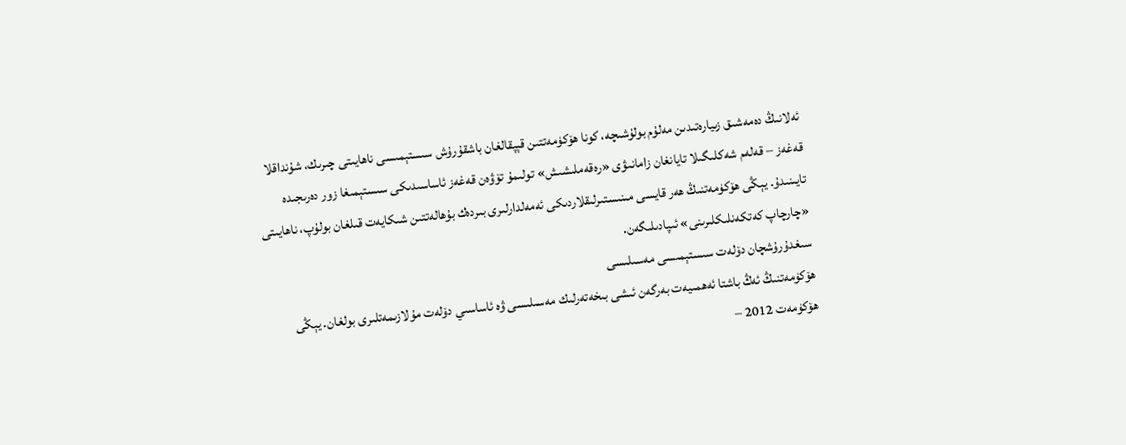ئەلانىڭ دەمەشىق زىيارەتىدىن مەلۇم بولۇشىچە، كونا ھۆكۈمەتتىن قېپقالغان باشقۇرۇش سىستېمىسى ناھايىتى چىرىك، شۇنداقلا قەغەز – قەلەم شەكلىگىلا تايانغان زامانىۋى «رەقەملىشىش» تولىمۇ تۆۋەن قەغەز ئاساسىدىكى سىستېمىغا زور دەرىجىدە تايىنىدۇ. يېڭى ھۆكۈمەتنىڭ ھەر قايسى مىنىستىرلىقلاردىكى ئەمەلدارلىرى بىردەك بۇھالەتتىن شىكايەت قىلغان بولۇپ، ناھايىتى «چارچاپ كەتكەنلىكلىرىنى» ئىپادىلىگەن.
سىغدۇرۇشچان دۆلەت سىستېمىسى مەسىلىسى
ھۆكۈمەتنىڭ ئەڭ باشتا ئەھمىيەت بەرگەن ئىشى بىخەتەرلىك مەسىلىسى ۋە ئاساسىي دۆلەت مۇلازىمەتلىرى بولغان. يېڭى ھۆكۈمەت 2012 –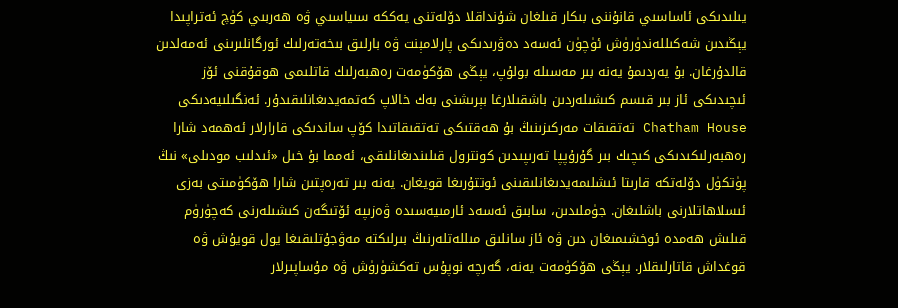يىلىدىكى ئاساسىي قانۇننى بىكار قىلغان شۇنداقلا دۆلەتنى يەككە سىياسىي ۋە ھەربىي كۈچ ئەتراپىدا يېڭىدىن شەكىللەندۈرۈش ئۈچۈن ئەسەد دەۋرىدىكى پارلامېنت ۋە بارلىق بىخەتەرلىك ئورگانلىرىنى ئەمەلدىن قالدۇرغان. بۇ يەردىمۇ يەنە بىر مەسىلە بولۇپ، يېڭى ھۆكۈمەت رەھبەرلىك قاتلىمى ھوقۇقنى ئۆز ئىچىدىكى ئاز بىر قىسم كىشىلەردىن باشقىلارغا بېرىشنى بەك خالاپ كەتمەيدىغانلىقىدۇر. ئەنگىلىيەدىكى Chatham House تەتقىقات مەركىزىنىڭ بۇ ھەقتىكى تەتقىقاتىدا كۆپ ساندىكى قارارلار ئەھمەد شارا رەھبەرلىكىدىكى كىچىك بىر گۇرۇپپا تەرىپىدىن كونترول قىلىندىغانلىقى، ئەمما بۇ خىل «ئىدلىب مودىلى» نىڭ پۈتكۈل دۆلەتكە قارىتا ئىشلىمەيدىغانلىقىنى ئوتتۇرىغا قويغان. يەنە بىر تەرەپتىن شارا ھۆكۈمىتى بەزى ئىسلاھاتلارنى باشلىغان. جۈملىدىن، سابىق ئەسەد ئارمىيەسىدە ۋەزىپە ئۆتىگەن كىشىلەرنى كەچۈرۈم قىلىش ھەمدە ئوخشىمىغان دىن ۋە ئاز سانلىق مىللەتلەرنىڭ بىرلىكتە مەۋجۇتلىقىغا يول قويۇش ۋە قوغداش قاتارلىقلار. يېڭى ھۆكۈمەت يەنە، گەرچە نوپۇس تەكشۈرۈش ۋە مۇساپىرلار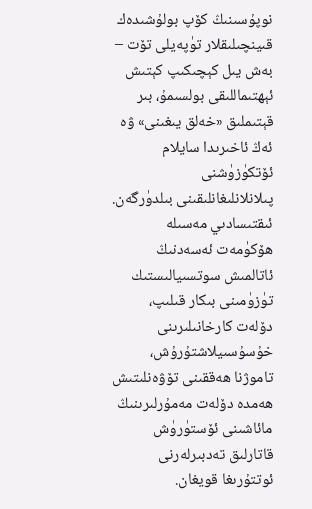نوپۇسىنىڭ كۆپ بولۇشىدەك قىينچىلىقلار تۈپەيلى تۆت – بەش يىل كېچىكىپ كېتىش ئېھتىماللىقى بولسىمۇ، بىر قېتىملىق «خەلق يىغىنى» ۋە ئەڭ ئاخىرىدا سايلام ئۆتكۈزۈشنى پىلانلانلىغانلىقىنى بىلدۈرگەن.
ئىقتىسادىي مەسىلە
ھۆكۈمەت ئەسەدنىڭ ئاتالمىش سوتسىيالىستىك تۈزۈمىنى بىكار قىلىپ، دۆلەت كارخانىلىرىنى خۇسۇسىيلاشتۇرۇش، تاموژنا ھەققىنى تۆۋەنلىتىش ھەمدە دۆلەت مەمۇرلىرىنىڭ مائاشىنى ئۆستۈرۈش قاتارلىق تەدبىرلەرنى ئوتتۇرىغا قويغان.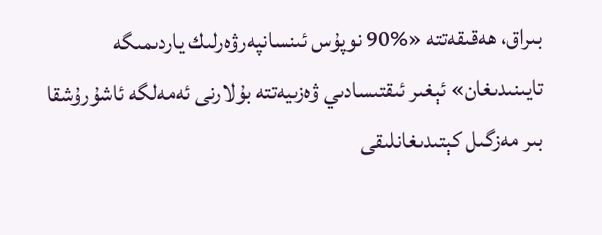بىراق، ھەقىقەتتە «%90 نوپۇس ئىنسانپەرۋەرلىك ياردىمىگە تايىنىدىغان» ئېغىر ئىقتىسادىي ۋەزىيەتتە بۇلارنى ئەمەلگە ئاشۇرۇشقا بىر مەزگىل كېتىدىغانلىقى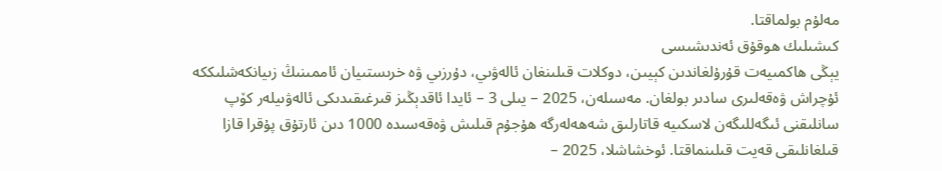مەلۇم بولماقتا.
كىشىلىك ھوقۇق ئەندىشىسى
يېڭى ھاكمىيەت قۇرۇلغاندىن كېيىن، دوكلات قىلىنغان ئالەۋىي، دۇرزىي ۋە خرىستىيان ئاممىنىڭ زىيانكەشلىككە ئۇچراش ۋەقەلىرى سادىر بولغان. مەسىلەن، 2025 – يىلى 3 – ئايدا ئاقدېڭىز قىرغىقىدىكى ئالەۋىيلەر كۆپ سانلىقنى ئىگەللىگەن لاسكىيە قاتارلىق شەھەلەرگە ھۇجۇم قىلىش ۋەقەسىدە 1000 دىن ئارتۇق پۇقرا قازا قىلغانلىقى قەيت قىلىنماقتا. ئوخشاشلا، 2025 –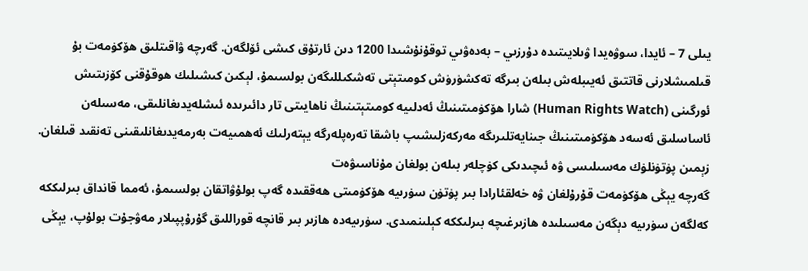يىلى 7 – ئايدا، سوۋەيدا ۋىلايىتىدە دۇرزىي – بەدەۋىي توقۇنۇشىدا 1200 دىن ئارتۇق كىشى ئۆلگەن. گەرچە ۋاقىتلىق ھۆكۈمەت بۇ قىلمىشلارنى قاتتىق ئەيىبلەش بىلەن بىرگە تەكشۈرۈش كومىتېتى تەشكىللىگەن بولسىمۇ، لېكىن كىشىلىك ھوقۇقنى كۆزىتىش ئورگىنى (Human Rights Watch) شارا ھۆكۈمىتىنىڭ ئەدلىيە كومىتېتىنىڭ ناھايىتى تار دائىرىدە ئىشلەيدىغانلىقى، مەسىلەن ئاساسلىق ئەسەد ھۆكۈمىتىنىڭ جىنايەتلىرىگە مەركەزلىشىپ باشقا تەرەپلەرگە يېتەرلىك ئەھمىيەت بەرمەيدىغانلىقىنى تەنقىد قىلغان.
زېمىن پۈتۈنلۈك مەسىلىسى ۋە ئىچىدىكى كۈچلەر بىلەن بولغان مۇناسىۋەت
گەرچە يېڭى ھۆكۈمەت قۇرۇلغان ۋە خەلقئارادا بىر پۈتۈن سۈرىيە ھۆكۈمىتى ھەققىدە گەپ بولۇۋاتقان بولسىمۇ، ئەمما قانداق بىرلىككە كەلگەن سۈرىيە دېگەن مەسىلىدە ھازىرغىچە بىرلىككە كېلىنمىدى. سۈرىيەدە ھازىر بىر قانچە قوراللىق گۇرۇپپىلار مەۋجۇت بولۇپ، يېڭى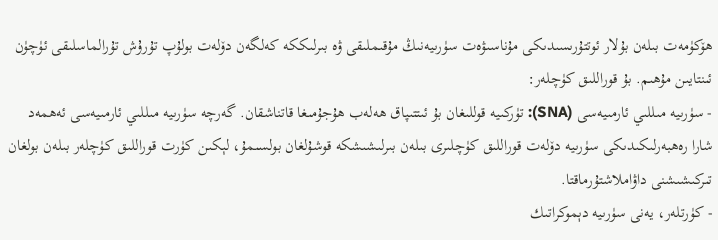ھۆكۈمەت بىلەن بۇلار ئوتتۇرىسىدىكى مۇناسىۋەت سۈرىيەنىڭ مۇقىملىقى ۋە بىرلىككە كەلگەن دۆلەت بولۇپ تۇرۇش تۇرالماسلىقى ئۈچۈن ئىنتايىن مۇھىم. بۇ قوراللىق كۈچلەر:
- سۈرىيە مىللىي ئارمىيەسى (SNA): تۈركىيە قوللىغان بۇ ئىتتىپاق ھەلەب ھۇجۇمىغا قاتناشقان. گەرچە سۈرىيە مىللىي ئارمىيەسى ئەھمەد شارا رەھبەرلىكىدىكى سۈرىيە دۆلەت قوراللىق كۈچلىرى بىلەن بىرلىشىشكە قوشۇلغان بولسىمۇ، لېكىن كۈرت قوراللىق كۈچلەر بىلەن بولغان تىركىشىشنى داۋاملاشتۇرماقتا.
- كۈرتلەر، يەنى سۈرىيە دېموكراتىك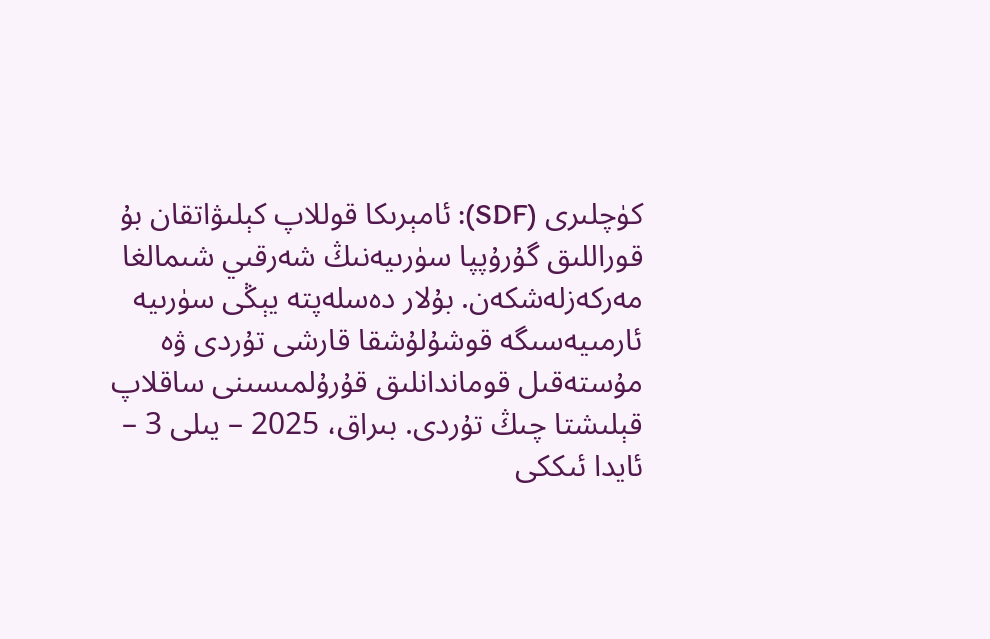كۈچلىرى (SDF): ئامېرىكا قوللاپ كېلىۋاتقان بۇ قوراللىق گۇرۇپپا سۈرىيەنىڭ شەرقىي شىمالغا مەركەزلەشكەن. بۇلار دەسلەپتە يېڭى سۈرىيە ئارمىيەسىگە قوشۇلۇشقا قارشى تۇردى ۋە مۇستەقىل قوماندانلىق قۇرۇلمىسىنى ساقلاپ قېلىشتا چىڭ تۇردى. بىراق، 2025 – يىلى 3 – ئايدا ئىككى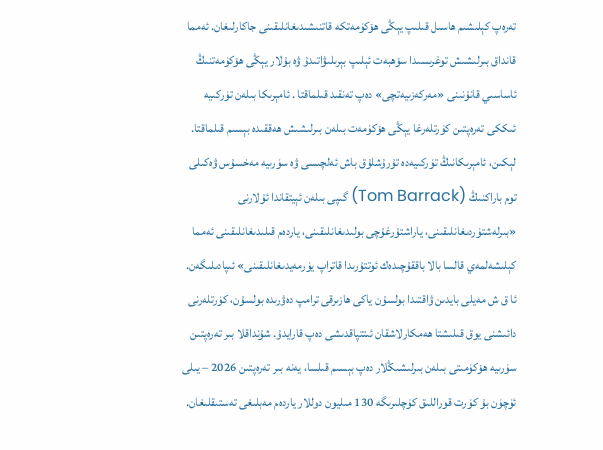تەرەپ كېلىشىم ھاسىل قىلىپ يېڭى ھۆكۈمەتكە قاتنىشىدىغانلىقىنى جاكارلىغان. ئەمما قانداق بىرلىشىش توغرىسىدا سۆھبەت ئېلىپ بېرىلىۋاتىدۇ ۋە بۇلار يېڭى ھۆكۈمەتنىڭ ئاساسىي قانۇنىنى «مەركەزىيەتچى» دەپ تەنقىد قىلماقتا . ئامېرىكا بىلەن تۈركىيە ئىككى تەرەپتىن كۈرتلەرغا يېڭى ھۆكۈمەت بىلەن بىرلىشىش ھەققىدە بېسىم قىلماقتا. لېكىن، ئامېرىكانىڭ تۈركىيەدە تۇرۇشلۇق باش ئەلچىسى ۋە سۈرىيە مەخسۇس ۋەكىلى توم باراكنىڭ (Tom Barrack) گىپى بىلەن ئېيتقاندا ئۇلارنى «بىرلەشتۈردىغانلىقىنى، ياراشتۇرغۇچى بولىدىغانلىقىنى، ياردەم قىلىدىغانلىقىنى ئەمما كېلىشەلمەي قالسا بالا باققۇچىدەك ئوتتۇرىدا قاتراپ يۈرمەيدىغانلىقىنى» ئىپادىلىگەن. ئا ق ش مەيلى بايدىن ۋاقتىدا بولسۇن ياكى ھازىرقى ترامپ دەۋرىدە بولسۇن، كۈرتلەرنى دائىشنى يوق قىلىشتا ھەمكارلاشقان ئىتتپاقدىشى دەپ قارايدۇ. شۇنداقلا بىر تەرەپتىن سۈرىيە ھۆكۈمىتى بىلەن بىرلىشىڭلار دەپ بېسىم قىلسا، يەنە بىر تەرەپتىن 2026 – يىلى ئۈچۈن بۇ كۈرت قوراللىق كۈچلىرىگە 130 مىليون دوللار ياردەم مەبلىغى تەستىقلىغان.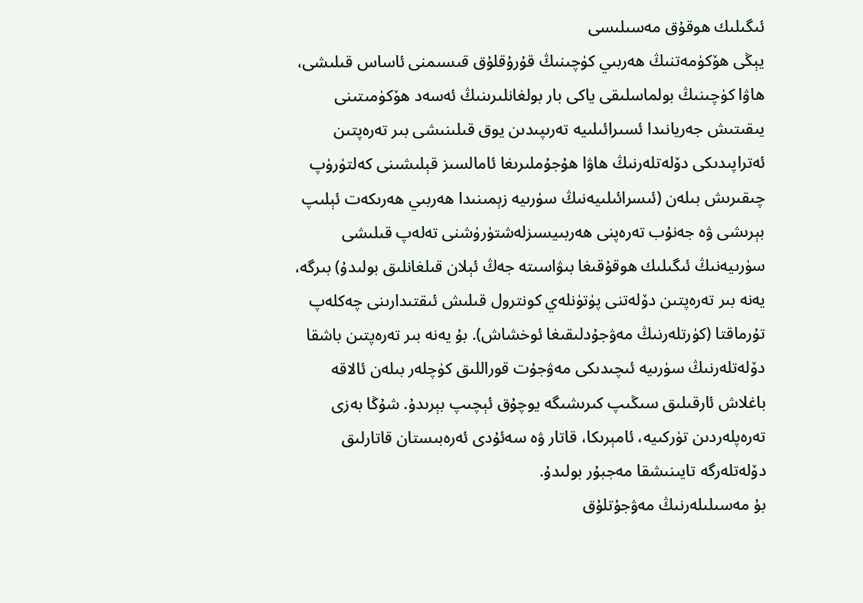ئىگىلىك ھوقۇق مەسىلىسى
يېڭى ھۆكۈمەتنىڭ ھەربىي كۈچىنىڭ قۇرۇقلۇق قىسىمنى ئاساس قىلىشى، ھاۋا كۈچىنىڭ بولماسلىقى ياكى بار بولغانلىرىنىڭ ئەسەد ھۆكۈمىتىنى يىقىتىش جەريانىدا ئسىرائىلىيە تەرىپىدىن يوق قىلىنىشى بىر تەرەپتىن ئەتراپىدىكى دۆلەتلەرنىڭ ھاۋا ھۇجۇملىرىغا ئامالسىز قېلىشىنى كەلتۈرۈپ چىقىرىش بىلەن (ئىسرائىلىيەنىڭ سۈرىيە زېمىنىدا ھەربىي ھەرىكەت ئېلىپ بېرىشى ۋە جەنۇب تەرەپنى ھەربىيسىزلەشتۈرۈشنى تەلەپ قىلىشى سۈرىيەنىڭ ئىگىلىك ھوقۇقىغا بىۋاسىتە جەڭ ئېلان قىلغانلىق بولىدۇ) بىرگە، يەنە بىر تەرەپتىن دۆلەتنى پۈتۈنلەي كونترول قىلىش ئىقتىدارىنى چەكلەپ تۇرماقتا (كۈرتلەرنىڭ مەۋجۇدلىقىغا ئوخشاش). بۇ يەنە بىر تەرەپتىن باشقا دۆلەتلەرنىڭ سۈرىيە ئىچىدىكى مەۋجۇت قوراللىق كۈچلەر بىلەن ئالاقە باغلاش ئارقىلىق سىڭىپ كىرىشىگە يوچۇق ئېچىپ بېرىدۇ. شۇڭا بەزى تەرەپلەردىن تۈركىيە، ئامېرىكا، قاتار ۋە سەئۇدى ئەرەبىستان قاتارلىق دۆلەتلەرگە تايىنىشقا مەجبۇر بولىدۇ.
بۇ مەسىلىلەرنىڭ مەۋجۇتلۇق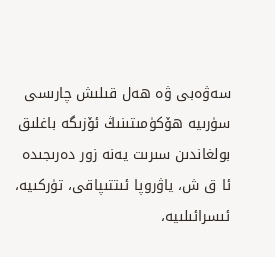سەۋەبى ۋە ھەل قىلىش چارىسى سۈرىيە ھۆكۈمىتىنىڭ ئۆزىگە باغلىق بولغاندىن سىرىت يەنە زور دەرىجىدە ئا ق ش، ياۋروپا ئىتتىپاقى، تۈركىيە، ئىسرائىلىيە،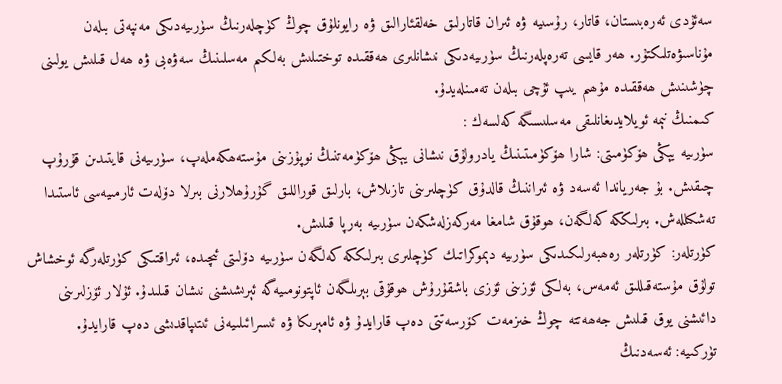سەئۇدى ئەرەبىستان، قاتار، رۇسىيە ۋە ئىران قاتارلىق خەلقئارالىق ۋە رايونلۇق چوڭ كۈچلەرنىڭ سۈرىيەدىكى مەنپەتى بىلەن مۇناسىۋەتلىكتۇر. ھەر قايسى تەرەپلەرنىڭ سۈرىيەدىكى نىشانلىرى ھەققىدە توختىلىش بەلكىم مەسلىنىڭ سەۋەبى ۋە ھەل قىلىش يولىنى چۈشىنىش ھەققىدە مۇھىم يىپ ئۇچى بىلەن تەمىنلەيدۇ.
كىمنىڭ نېمە ئويلايدىغانلىقى مەسلىسىگە كەلسەك :
سۈرىيە يېڭى ھۆكۈمىتى: شارا ھۆكۈمىتىنىڭ يادرولۇق نىشانى يېڭى ھۆكۈمەتنىڭ نوپۇزىنى مۇستەھكەملەپ، سۈرىيەنى قايتىدىن قۇرۇپ چىقىش. بۇ جەرياندا ئەسەد ۋە ئىراننىڭ قالدۇق كۈچلىرىنى تازىلاش، بارلىق قوراللىق گۇرۇھلارنى بىرلا دۆلەت ئارمىيەسى ئاستىدا تەشكىللەش. بىرلىككە كەلگەن، ھوقۇق شامغا مەركەزلەشكەن سۈرىيە بەرپا قىلىش.
كۈرتلەر: كۈرتلەر رەھبەرلىكىدىكى سۈرىيە دېموكراتىك كۈچلىرى بىرلىككە كەلگەن سۈرىيە دۆلىتى ئىچىدە، ئىراقتىكى كۈرتلەرگە ئوخشاش تولۇق مۇستەقىللىق ئەمەس، بەلكى ئۆزىنى ئۆزى باشقۇرۇش ھوقۇقى بېرىلگەن ئاپتونومىيەگە ئېرىشىشنى نىشان قىلىدۇ. ئۇلار ئۆزلىرىنى دائىشنى يوق قىلىش جەھەتتە چوڭ خىزمەت كۆرسەتتى دەپ قارايدۇ ۋە ئامېرىكا ۋە ئىسرائىلىيەنى ئىتىپاقدىشى دەپ قارايدۇ.
تۈركىيە: ئەسەدنىڭ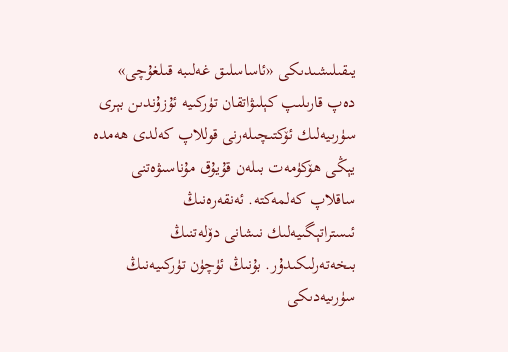يىقىلىشىدىكى «ئاساسلىق غەلىبە قىلغۇچى» دەپ قارىلىپ كېلىۋاتقان تۈركىيە ئۇزۇندىن بېرى سۈرىيەلىك ئۆكتىچىلەرنى قوللاپ كەلدى ھەمدە يېڭى ھۆكۈمەت بىلەن قۇيۇق مۇناسىۋەتنى ساقلاپ كەلمەكتە. ئەنقەرەنىڭ ئىستراتېگىيەلىك نىشانى دۆلەتنىڭ بىخەتەرلىكىدۇر. بۇنىڭ ئۈچۈن تۈركىيەنىڭ سۈرىيەدىكى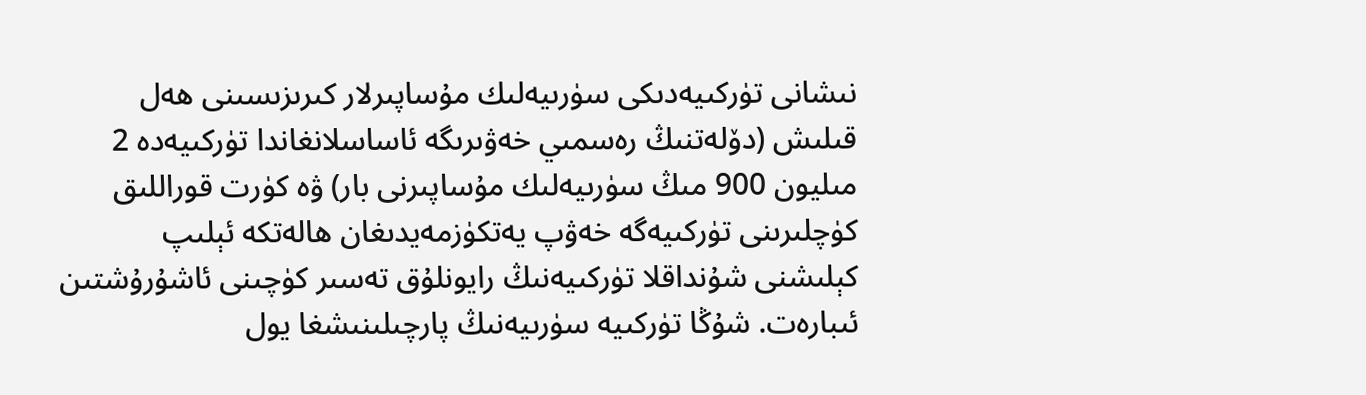نىشانى تۈركىيەدىكى سۈرىيەلىك مۇساپىرلار كىرىزىسىنى ھەل قىلىش (دۆلەتنىڭ رەسمىي خەۋىرىگە ئاساسلانغاندا تۈركىيەدە 2 مىليون 900 مىڭ سۈرىيەلىك مۇساپىرنى بار) ۋە كۈرت قوراللىق كۈچلىرىنى تۈركىيەگە خەۋپ يەتكۈزمەيدىغان ھالەتكە ئېلىپ كېلىشنى شۇنداقلا تۈركىيەنىڭ رايونلۇق تەسىر كۈچىنى ئاشۇرۇشتىن ئىبارەت. شۇڭا تۈركىيە سۈرىيەنىڭ پارچىلىنىشغا يول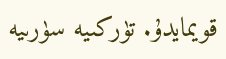قويمايدۇ. تۈركىيە سۈرىيە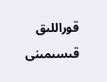قوراللىق قىسىمىنى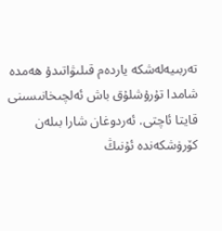تەربىيەلەشكە ياردەم قىلىۋاتىدۇ ھەمدە شامدا تۇرۇشلۇق باش ئەلچىخانىسىنى قايتا ئاچتى. ئەردوغان شارا بىلەن كۆرۈشكەندە ئۇنىڭ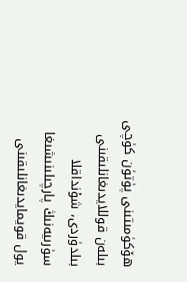ھۆكۈمىتىنى پۈتۈن كۈچى بىلەن قوللايدىغانلىقىنى بىلدۈردى، شۇنداقلا سۈرىيەنىڭ پارچىلىنىشىغا يول قويمايدىغانلىقىنى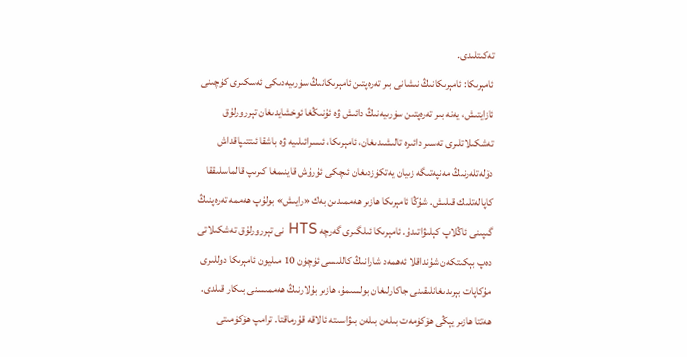تەكىتلىدى.
ئامېرىكا: ئامېرىكانىڭ نىشانى بىر تەرەپتىن ئامېرىكانىڭ سۈرىيەدىكى ئەسكىرى كۈچىنى ئازايتىش، يەنە بىر تەرەپتىن سۈرىيەنىڭ دائىش ۋە ئۇنىڭغا ئوخشايدىغان تېررورلۇق تەشكىلاتلىرى تەسىر دائىرە تالىشىدىغان، ئامېرىكا، ئىسرائىلىيە ۋە باشقا ئىتتىپاقداش دۆلەتلەرنىڭ مەنپەتىگە زىيان يەتكۈزدىغان ئىچكى ئۇرۇش قاينىمغا كىرىپ قالماسلىققا كاپالەتلىك قىلىش. شۇڭا ئامېرىكا ھازىر ھەممىدىن بەك «رايىش» بولۇپ ھەممە تەرەپنىڭ گىپىنى ئاڭلاپ كېلىۋاتىدۇ. ئامېرىكا ئىلگىرى گەرچە HTS نى تېررورلۇق تەشكىلاتى دەپ بېكىتكەن شۇنداقلا ئەھمەد شارانىڭ كاللىسى ئۈچۈن 10 مىليون ئامېرىكا دوللىرى مۇكاپات بېرىدىغانلىقىنى جاكارلىغان بولسىمۇ، ھازىر بۇلارنىڭ ھەممىسنى بىكار قىلدى. ھەتتا ھازىر يېڭى ھۆكۈمەت بىلەن بىلەن بىۋاسىتە ئالاقە قۇرماقتا. ترامپ ھۆكۈمىتى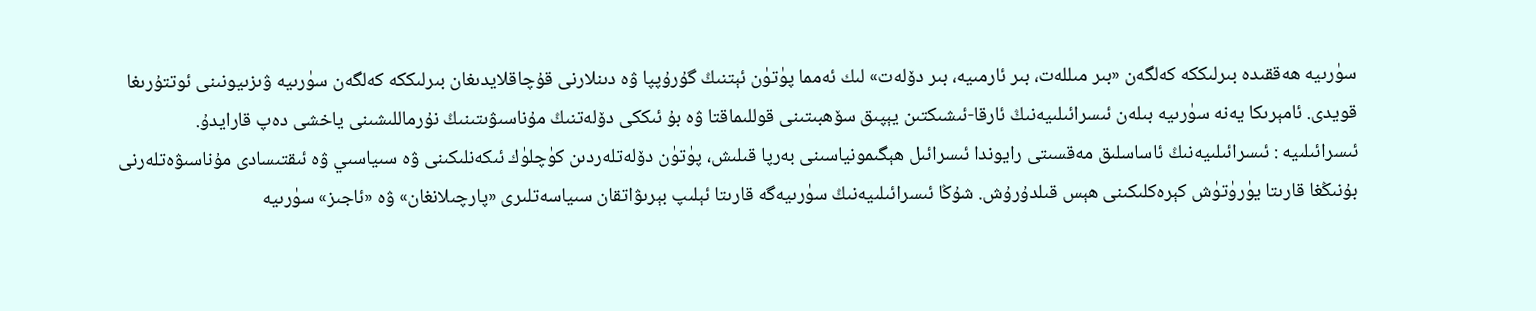سۈرىيە ھەققىدە بىرلىككە كەلگەن «بىر مىللەت، بىر ئارمىيە، بىر دۆلەت» لىك ئەمما پۈتۈن ئېتنىڭ گۇرۇپپا ۋە دىنلارنى قۇچاقلايدىغان بىرلىككە كەلگەن سۈرىيە ۋىزىيونىنى ئوتتۇرىغا قويدى. ئامېرىكا يەنە سۈرىيە بىلەن ئىسرائىلىيەنىڭ ئارقا-ئىشىكتىن يېپىق سۆھبىتىنى قوللىماقتا ۋە بۇ ئىككى دۆلەتنىڭ مۇناسىۋىتىنىڭ نۇرماللىشىنى ياخشى دەپ قارايدۇ.
ئىسرائىلىيە : ئىسرائىلىيەنىڭ ئاساسلىق مەقسىتى رايوندا ئىسرائىل ھېگىمونياسىنى بەرپا قىلىش، پۈتۈن دۆلەتلەردىن كۈچلۈك ئىكەنلىكىنى ۋە سىياسىي ۋە ئىقتىسادى مۇناسىۋەتلەرنى بۇنىڭغا قارىتا يۈرۈتۈش كېرەكلىكىنى ھېس قىلدۇرۇش. شۇڭا ئىسرائىلىيەنىڭ سۈرىيەگە قارىتا ئېلىپ بېرىۋاتقان سىياسەتلىرى «پارچىلانغان» ۋە «ئاجىز» سۈرىيە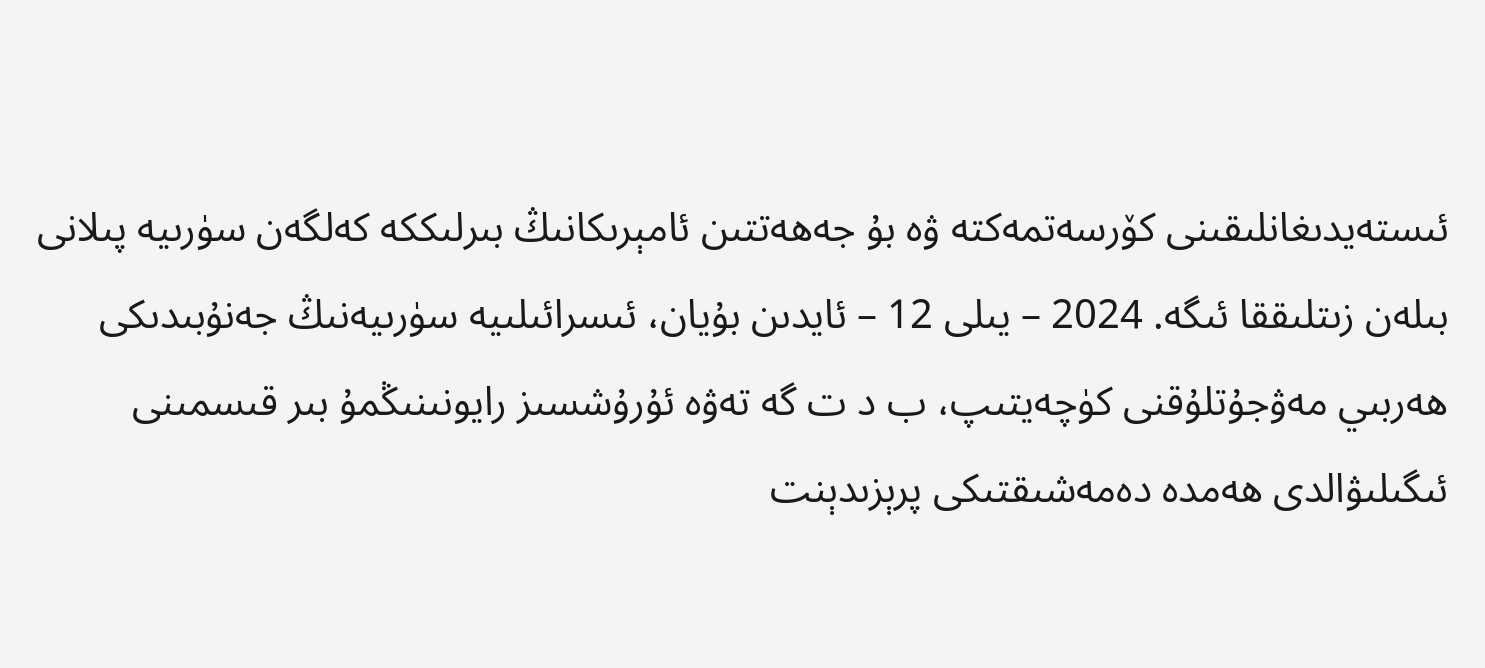ئىستەيدىغانلىقىنى كۆرسەتمەكتە ۋە بۇ جەھەتتىن ئامېرىكانىڭ بىرلىككە كەلگەن سۈرىيە پىلانى بىلەن زىتلىققا ئىگە. 2024 – يىلى 12 – ئايدىن بۇيان، ئىسرائىلىيە سۈرىيەنىڭ جەنۇبىدىكى ھەربىي مەۋجۇتلۇقنى كۈچەيتىپ، ب د ت گە تەۋە ئۇرۇشسىز رايونىنىڭمۇ بىر قىسمىنى ئىگىلىۋالدى ھەمدە دەمەشىقتىكى پرېزىدېنت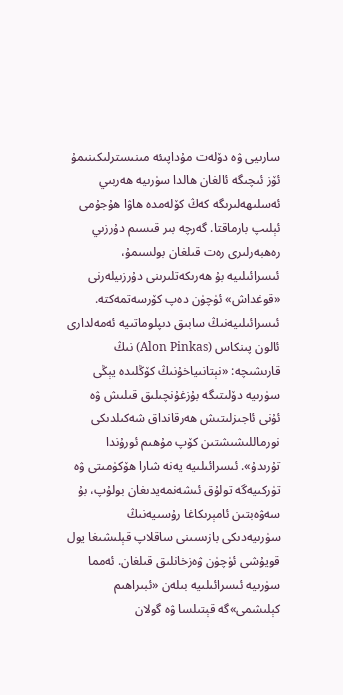سارىيى ۋە دۆلەت مۇداپىئە مىنىسترلىكىنىمۇ ئۆز ئىچىگە ئالغان ھالدا سۈرىيە ھەربىي ئەسلىھەلىرىگە كەڭ كۆلەمدە ھاۋا ھۇجۇمى ئېلىپ بارماقتا. گەرچە بىر قىسىم دۇرزىي رەھبەرلىرى رەت قىلغان بولسىمۇ، ئىسرائىلىيە بۇ ھەرىكەتلىرىنى دۇرزىيلەرنى «قوغداش» ئۈچۈن دەپ كۆرسەتمەكتە. ئىسرائىلىيەنىڭ سابىق دىپلوماتىيە ئەمەلدارى ئالون پىنكاس (Alon Pinkas) نىڭ قارىشىچە: «نېتانىياخۇنىڭ كۆڭلىدە يېڭى سۈرىيە دۆلىتىگە بۇزغۇنچىلىق قىلىش ۋە ئۇنى ئاجىزلىتىش ھەرقانداق شەكىلدىكى نورماللىشىشتىن كۆپ مۇھىم ئورۇندا تۇرىدۇ». ئىسرائىلىيە يەنە شارا ھۆكۈمىتى ۋە تۈركىيەگە تولۇق ئىشەنمەيدىغان بولۇپ، بۇ سەۋەبتىن ئامېرىكاغا رۇسىيەنىڭ سۈرىيەدىكى بازىسىنى ساقلاپ قېلىشىغا يول قويۇشى ئۈچۈن ۋەزخانلىق قىلغان. ئەمما سۈرىيە ئىسرائىلىيە بىلەن «ئبىراھىم كېلىشمى»گە قېتىلسا ۋە گولان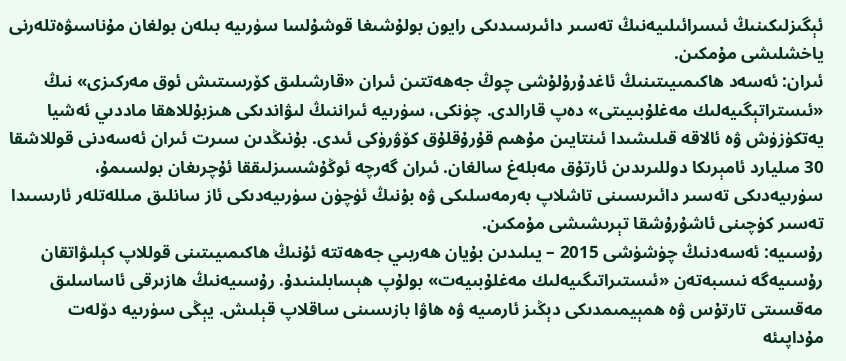ئېگىزلىكىنىڭ ئىسرائىلىيەنىڭ تەسىر دائىرسىدىكى رايون بولۇشىغا قوشۇلسا سۈرىيە بىلەن بولغان مۇناسىۋەتلەرنى ياخشلىشى مۇمكىن.
ئىران: ئەسەد ھاكىمىيىتىنىڭ ئاغدۇرۇلۇشى چوڭ جەھەتتىن ئىران «قارشىلىق كۆرسىتىش ئوق مەركىزى» نىڭ «ئىستراتېگىيەلىك مەغلۇبىيىتى» دەپ قارالدى. چۈنكى، سۈرىيە ئىراننىڭ لىۋاندىكى ھىزبۇللاھقا ماددىي ئەشيا يەتكۈزۈش ۋە ئالاقە قىلىشىدا ئىنتايىن مۇھىم قۇرۇقلۇق كۆۋرۈكى ئىدى. بۇنىڭدىن سىرت ئىران ئەسەدنى قوللاشقا 30 مىليارد ئامېرىكا دوللىرىدىن ئارتۇق مەبلەغ سالغان. ئىران گەرچە ئوڭۇشسىزلىققا ئۇچرىغان بولسىمۇ، سۈرىيەدىكى تەسىر دائىرىسىنى تاشلاپ بەرمەسلىكى ۋە بۇنىڭ ئۈچۈن سۈرىيەدىكى ئاز سانلىق مىللەتلەر ئارىسىدا تەسىر كۈچىنى ئاشۇرۇشقا تېرىشىشى مۇمكىن.
رۇسىيە: ئەسەدنىڭ چۈشۈشى 2015 – يىلىدىن بۇيان ھەربىي جەھەتتە ئۇنىڭ ھاكىمىيىتىنى قوللاپ كېلىۋاتقان رۇسىيەگە نىسبەتەن «ئىستىراتىگىيەلىك مەغلۇبىيەت» بولۇپ ھېسابلىنىدۇ. رۇسىيەنىڭ ھازىرقى ئاساسلىق مەقسىتى تارتۇس ۋە ھمېيمىمدىكى دېڭىز ئارمىيە ۋە ھاۋا بازىسىنى ساقلاپ قېلىش. يېڭى سۈرىيە دۆلەت مۇداپىئە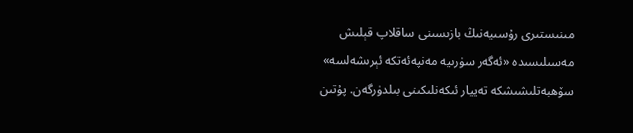مىنىستىرى رۇسىيەنىڭ بازىسىنى ساقلاپ قېلىش مەسىلىسىدە «ئەگەر سۈرىيە مەنپەئەتكە ئېرىشەلسە» سۆھبەتلىشىشكە تەييار ئىكەنلىكىنى بىلدۈرگەن. پۇتىن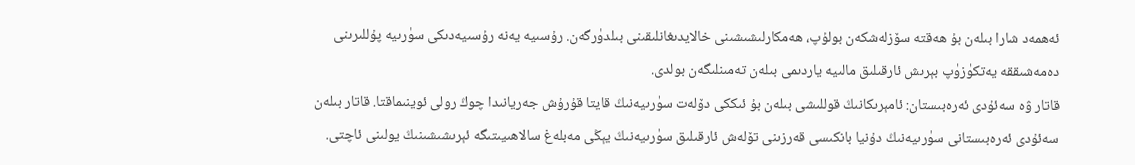ئەھمەد شارا بىلەن بۇ ھەقتە سۆزلەشكەن بولۇپ، ھەمكارلىشىشىنى خالايدىغانلىقىنى بىلدۈرگەن. رۇسىيە يەنە رۇسىيەدىكى سۈرىيە پۇللىرىنى دەمەشىققە يەتكۈزۈپ بېرىش ئارقىلىق مالىيە ياردىمى بىلەن تەمىنلىگەن بولدى.
قاتار ۋە سەئۇدى ئەرەبىستان: ئامېرىكانىڭ قوللىشى بىلەن بۇ ئىككى دۆلەت سۈرىيەنىڭ قايتا قۇرۇش جەريانىدا چوڭ رولى ئوينىماقتا. قاتار بىلەن سەئۇدى ئەرەبىستانى سۈرىيەنىڭ دۇنيا بانكىسى قەرزىنى تۆلەش ئارقىلىق سۈرىيەنىڭ يېڭى مەبلەغ سالاھىيىتىگە ئېرىشىشىنىڭ يولىنى ئاچتى.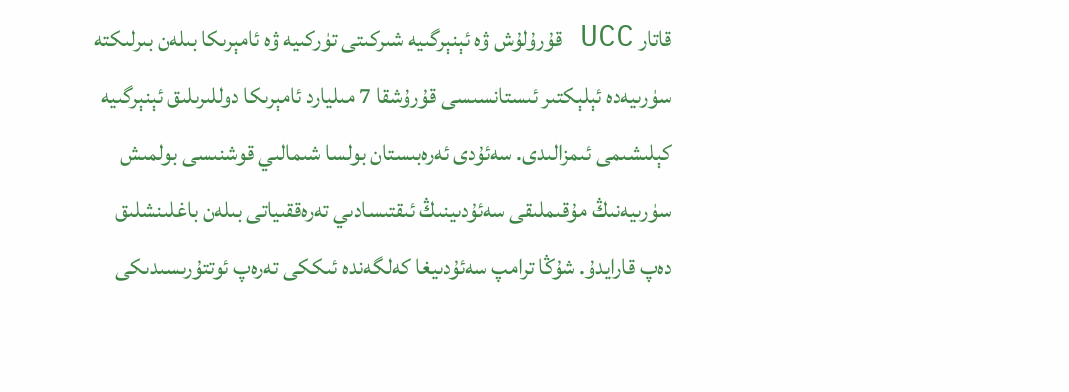قاتار UCC قۇرۇلۇش ۋە ئېنېرگىيە شىركىتى تۈركىيە ۋە ئامېرىكا بىلەن بىرلىكتە سۈرىيەدە ئېلېكتىر ئىستانسىسى قۇرۇشقا 7 مىليارد ئامېرىكا دوللىرىلىق ئېنېرگىيە كېلىشىمى ئىمزالىدى. سەئۇدى ئەرەبىستان بولسا شىمالىي قوشنىسى بولمىش سۈرىيەنىڭ مۇقىملىقى سەئۇدىينىڭ ئىقتىسادىي تەرەققىياتى بىلەن باغلىنشلىق دەپ قارايدۇ. شۇڭا ترامپ سەئۇدىيغا كەلگەندە ئىككى تەرەپ ئوتتۇرىسىدىكى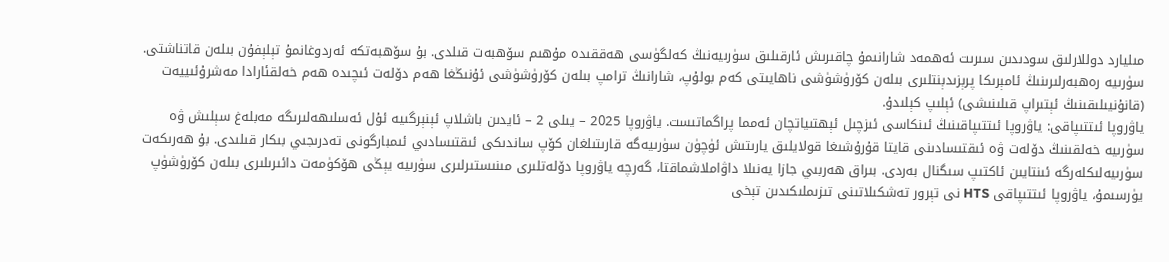مىليارد دوللارلىق سودىدىن سىرىت ئەھمەد شارانىمۇ چاقىرىش ئارقىلىق سۈرىيەنىڭ كەلگۈسى ھەققىدە مۇھىم سۆھبەت قىلدى. بۇ سۆھبەتكە ئەردوغانمۇ تېلېفۇن بىلەن قاتناشتى. سۈرىيە رەھبەرلىرىنىڭ ئامېرىكا پرېزىدېنتلىرى بىلەن كۆرۈشۈشى ناھايىتى كەم بولۇپ، شارانىڭ ترامپ بىلەن كۆرۈشۈشى ئۇنىڭغا ھەم دۆلەت ئىچىدە ھەم خەلقئارادا مەشرۇئىييەت (قانۇنيىلىقىنىڭ ئېتىراپ قىلىنىشى) ئېلىپ كېلىدۇ.
ياۋروپا ئىتتىپاقى: ياۋروپا ئىتتىپاقىنىڭ ئىنكاسى ئىزچىل ئېھتىياتچان ئەمما پراگماتىست. ياۋروپا 2025 – يىلى 2 – ئايدىن باشلاپ ئېنېرگىيە ئۇل ئەسلىھەلىرىگە مەبلەغ سېلىش ۋە سۈرىيە خەلقىنىڭ دۆلەت ۋە ئىقتىسادىنى قايتا قۇرۇشىغا قولايلىق يارىتىش ئۈچۈن سۈرىيەگە قارىتىلغان كۆپ ساندىكى ئىقتىسادىي ئىمبارگونى تەدرىجىي بىكار قىلىدى. بۇ ھەرىكەت سۈرىيەلىكلەرگە ئىنتايىن ئاكتىپ سىگنال بەردى. بىراق ھەربىي جازا يەنىلا داۋاملاشماقتا، گەرچە ياۋروپا دۆلەتلىرى مىنىستىرلىرى سۈرىيە يېڭى ھۆكۈمەت دائىرىلىرى بىلەن كۆرۈشۈپ يۈرسىمۇ، ياۋروپا ئىتتىپاقى HTS نى تېرور تەشكىلاتىنى تىزىملىكىدىن تېخى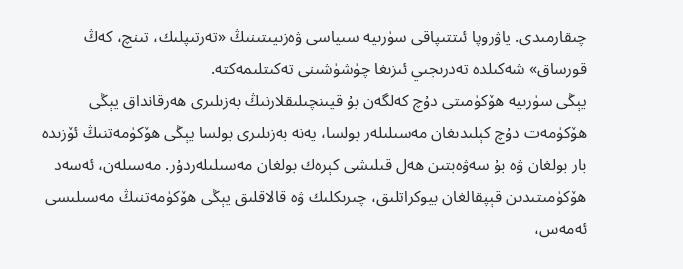چىقارمىدى. ياۋروپا ئىتتىپاقى سۈرىيە سىياسى ۋەزىيىتىنىڭ «تەرتىپلىك، تىنچ، كەڭ قورساق» شەكىلدە تەدرىجىي ئىزىغا چۈشۈشىنى تەكىتلىمەكتە.
يېڭى سۈرىيە ھۆكۈمىتى دۇچ كەلگەن بۇ قيىنچىلىقلارنىڭ بەزىلىرى ھەرقانداق يېڭى ھۆكۈمەت دۇچ كېلىدىغان مەسىلىلەر بولسا، يەنە بەزىلىرى بولسا يېڭى ھۆكۈمەتنىڭ ئۆزىدە بار بولغان ۋە بۇ سەۋەبتىن ھەل قىلىشى كېرەك بولغان مەسىلىلەردۇر. مەسىلەن، ئەسەد ھۆكۈمىتىدىن قېپقالغان بيوكراتلىق، چىرىكلىك ۋە قالاقلىق يېڭى ھۆكۈمەتنىڭ مەسىلىسى ئەمەس،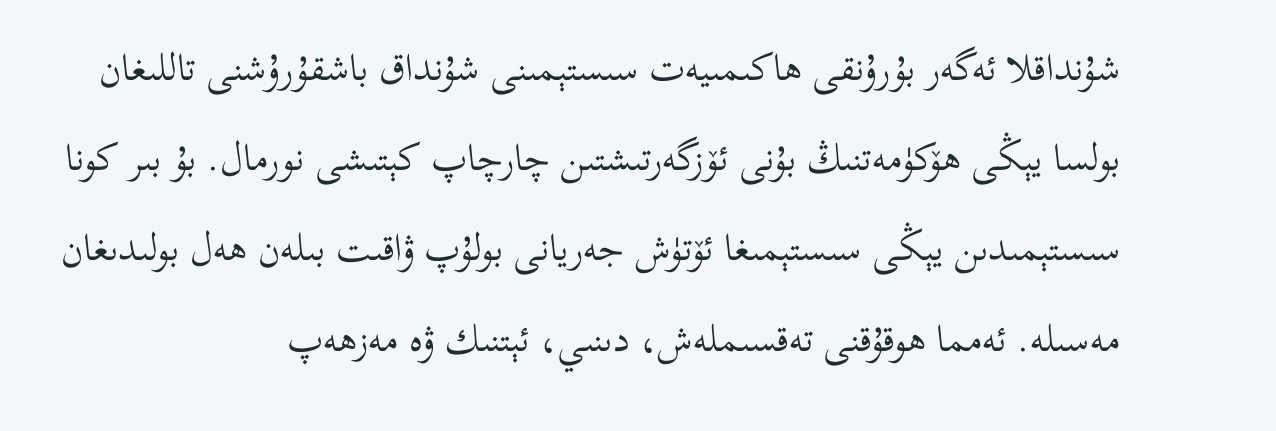شۇنداقلا ئەگەر بۇرۇنقى ھاكىمىيەت سىستېمىنى شۇنداق باشقۇرۇشنى تاللىغان بولسا يېڭى ھۆكۈمەتنىڭ بۇنى ئۆزگەرتىشتىن چارچاپ كېتىشى نورمال. بۇ بىر كونا سىستېمىدىن يېڭى سىستېمىغا ئۆتۈش جەريانى بولۇپ ۋاقىت بىلەن ھەل بولىدىغان مەسىلە. ئەمما ھوقۇقنى تەقسىملەش، دىنىي، ئېتنىك ۋە مەزھەپ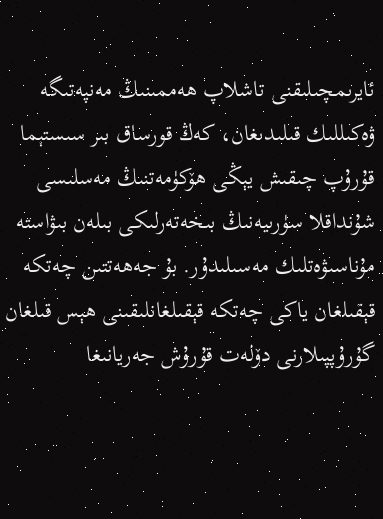ئايرىمچىلىقنى تاشلاپ ھەممىنىڭ مەنپەتىگە ۋەكىللىك قىلىدىغان، كەڭ قورساق بىر سىستېما قۇرۇپ چىقىش يېڭى ھۆكۈمەتنىڭ مەسلىسى شۇنداقلا سۈرىيەنىڭ بىخەتەرلىكى بىلەن بىۋاستە مۇناسىۋەتلىك مەسىلىدۇر. بۇ جەھەتتىن چەتكە قېقىلغان ياكى چەتكە قېقىلغانلىقىنى ھېس قىلغان گۇرۇپپىلارنى دۆلەت قۇرۇش جەريانىغا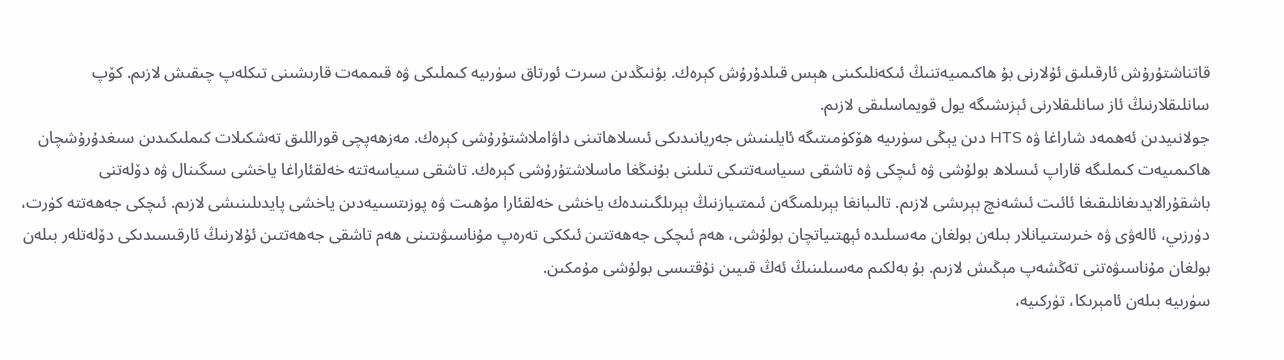قاتناشتۇرۇش ئارقىلىق ئۇلارنى بۇ ھاكىمىيەتنىڭ ئىكەنلىكىنى ھېس قىلدۇرۇش كېرەك. بۇنىڭدىن سىرت ئورتاق سۈرىيە كىملىكى ۋە قىممەت قارىشىنى تىكلەپ چىقىش لازىم. كۆپ سانلىقلارنىڭ ئاز سانلىقلارنى ئېزىشىگە يول قويماسلىقى لازىم.
جولانىيدىن ئەھمەد شاراغا ۋە HTS دىن يېڭى سۈرىيە ھۆكۈمىتىگە ئايلىنىش جەريانىدىكى ئىسلاھاتىنى داۋاملاشتۇرۇشى كېرەك. مەزھەپچى قوراللىق تەشكىلات كىملىكىدىن سىغدۇرۇشچان ھاكىمىيەت كىملىگە قاراپ ئىسلاھ بولۇشى ۋە ئىچكى ۋە تاشقى سىياسەتتىكى تىلىنى بۇنىڭغا ماسلاشتۇرۇشى كېرەك. تاشقى سىياسەتتە خەلقئاراغا ياخشى سىگىنال ۋە دۆلەتنى باشقۇرالايدىغانلىقىغا ئائىت ئىشەنچ بېرىشى لازىم. تالىبانغا بېرىلمىگەن ئىمتىيازنىڭ بېرىلگىنىدەك ياخشى خەلقئارا مۇھىت ۋە پوزىتسىيەدىن ياخشى پايدىلىنىشى لازىم. ئىچكى جەھەتتە كۈرت، دۈرزىي، ئالەۋى ۋە خىرستىيانلار بىلەن بولغان مەسىلىدە ئېھتىياتچان بولۇشى، ھەم ئىچكى جەھەتتىن ئىككى تەرەپ مۇناسىۋىتىنى ھەم تاشقى جەھەتتىن ئۇلارنىڭ ئارقىسىدىكى دۆلەتلەر بىلەن بولغان مۇناسىۋەتنى تەڭشەپ مېڭىش لازىم. بۇ بەلكىم مەسىلىنىڭ ئەڭ قىيىن نۇقتىسى بولۇشى مۇمكىن.
سۈرىيە بىلەن ئامېرىكا، تۈركىيە،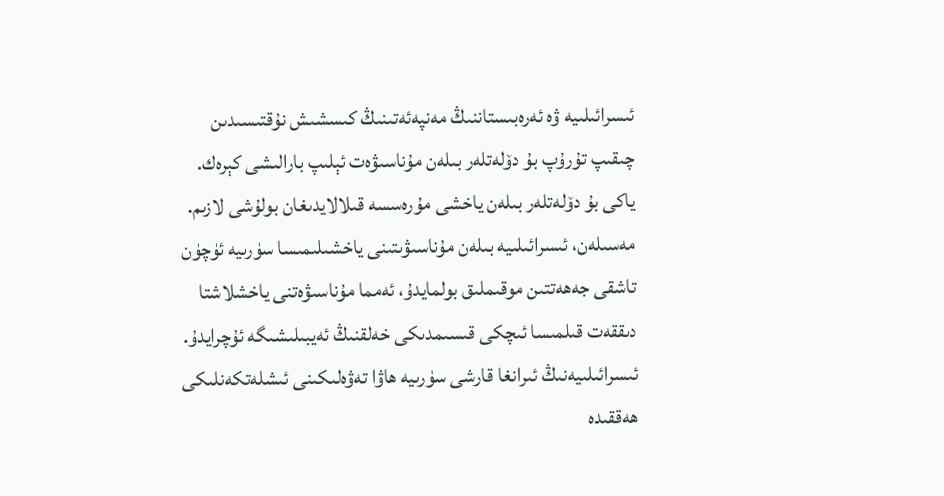ئىسرائىلىيە ۋە ئەرەبىستاننىڭ مەنپەئەتىنىڭ كىسشىش نۇقتىسىدىن چىقىپ تۇرۇپ بۇ دۆلەتلەر بىلەن مۇناسىۋەت ئېلىپ بارالىشى كېرەك. ياكى بۇ دۆلەتلەر بىلەن ياخشى مۇرەسسە قىلالايدىغان بولۇشى لازىم. مەسىلەن، ئىسرائىلىيە بىلەن مۇناسىۋىتىنى ياخشىلىمىسا سۈرىيە ئۈچۈن تاشقى جەھەتتىن موقىملىق بولمايدۇ، ئەمما مۇناسىۋەتنى ياخشلاشتا دىققەت قىلمىسا ئىچكى قىسىمدىكى خەلقنىڭ ئەيبىلىشىگە ئۇچرايدۇ. ئىسرائىلىيەنىڭ ئىرانغا قارشى سۈرىيە ھاۋا تەۋەلىكىنى ئىشلەتكەنلىكى ھەققىدە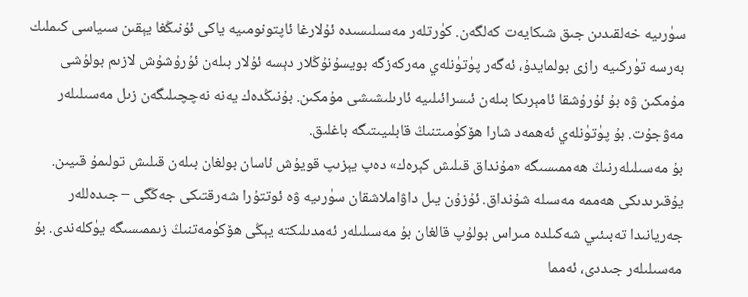سۈرىيە خەلقىدىن جىق شىكايەت كەلگەن. كۈرتلەر مەسىلىسىدە ئۇلارغا ئاپتونومىيە ياكى ئۇنىڭغا يېقىن سىياسى كىملىك بەرسە تۈركىيە رازى بولمايدۇ، ئەگەر پۈتۈنلەي مەركەزگە بويسۇنۇڭلار دېسە ئۇلار بىلەن ئۇرۇشۇش لازىم بولۇشى مۇمكىن ۋە بۇ ئۇرۇشقا ئامېرىكا بىلەن ئىسرائىلىيە ئارىلىشىشى مۇمكىن. بۇنىڭدەك يەنە نەچچىلىگەن زىل مەسىلىلەر مەۋجۇت. بۇ پۈتۈنلەي ئەھمەد شارا ھۆكۈمىتنىڭ قابلىيىتىگە باغلىق.
بۇ مەسىلىلەرنىڭ ھەممىسىگە «مۇنداق قىلىش كېرەك» دەپ يېزىپ قويۇش ئاسان بولغان بىلەن قىلىش تولىمۇ قىيىن. يۇقىرىدىكى ھەممە مەسىلە شۇنداق. ئۇزۇن يىل داۋاملاشقان سۈرىيە ۋە ئوتتۇرا شەرقتىكى جەڭگى – جىدەللەر جەريانىدا تەبىئىي شەكىلدە مىراس بولۇپ قالغان بۇ مەسىلىلەر ئەمدىلىكتە يېڭى ھۆكۈمەتنىڭ زىممىسىگە يۈكلەندى. بۇ مەسىلىلەر جىددى، ئەمما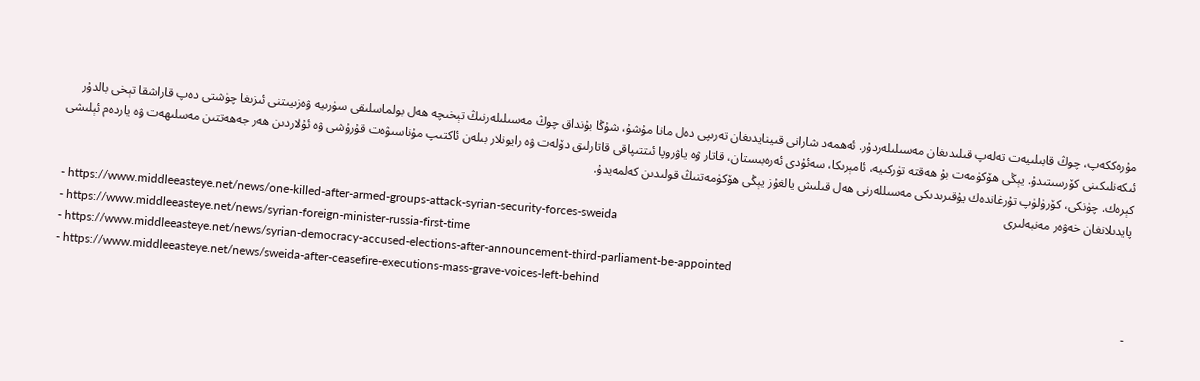مۇرەككەپ، چوڭ قابىلىيەت تەلەپ قىلىدىغان مەسىلىلەردۇر. ئەھمەد شارانى قىينايدىغان تەرىپى دەل مانا مۇشۇ، شۇڭا بۇنداق چوڭ مەسىلىلەرنىڭ تېخىچە ھەل بولماسلىقى سۈرىيە ۋەزىيىتنى ئىزىغا چۈشتى دەپ قاراشقا تېخى بالدۇر ئىكەنلىكىنى كۆرسىتىدۇ. يېڭى ھۆكۈمەت بۇ ھەقتە تۈركىيە، ئامېرىكا، سەئۇدى ئەرەبىستان، قاتار ۋە ياۋروپا ئىتتىپاقى قاتارلىق دۆلەت ۋە رايونلار بىلەن ئاكتىپ مۇناسىۋەت قۇرۇشى ۋە ئۇلاردىن ھەر جەھەتتىن مەسلىھەت ۋە ياردەم ئېلىشى كېرەك. چۈنكى، كۆرۈلۈپ تۇرغاندەك يۇقىرىدىكى مەسىللەرنى ھەل قىلىش يالغۇز يېڭى ھۆكۈمەتنىڭ قولىدىن كەلمەيدۇ.
پايدىلانغان خەۋەر مەنبەلىرى
- https://www.middleeasteye.net/news/one-killed-after-armed-groups-attack-syrian-security-forces-sweida
- https://www.middleeasteye.net/news/syrian-foreign-minister-russia-first-time
- https://www.middleeasteye.net/news/syrian-democracy-accused-elections-after-announcement-third-parliament-be-appointed
- https://www.middleeasteye.net/news/sweida-after-ceasefire-executions-mass-grave-voices-left-behind
-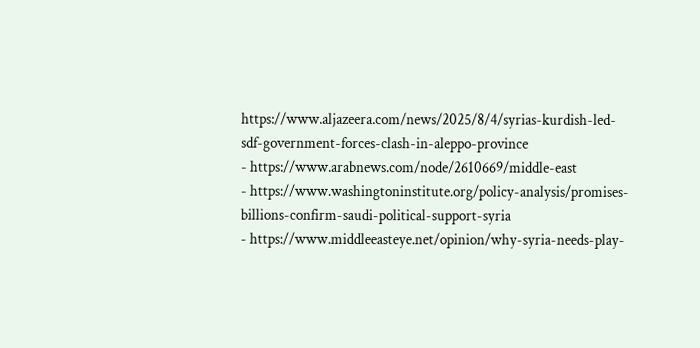https://www.aljazeera.com/news/2025/8/4/syrias-kurdish-led-sdf-government-forces-clash-in-aleppo-province
- https://www.arabnews.com/node/2610669/middle-east
- https://www.washingtoninstitute.org/policy-analysis/promises-billions-confirm-saudi-political-support-syria
- https://www.middleeasteye.net/opinion/why-syria-needs-play-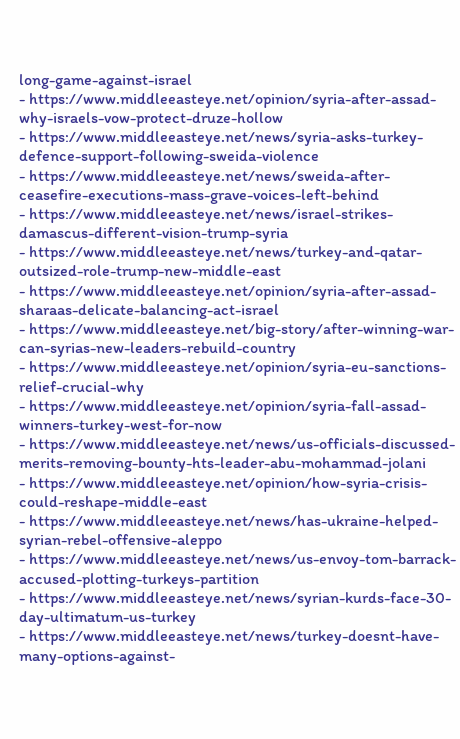long-game-against-israel
- https://www.middleeasteye.net/opinion/syria-after-assad-why-israels-vow-protect-druze-hollow
- https://www.middleeasteye.net/news/syria-asks-turkey-defence-support-following-sweida-violence
- https://www.middleeasteye.net/news/sweida-after-ceasefire-executions-mass-grave-voices-left-behind
- https://www.middleeasteye.net/news/israel-strikes-damascus-different-vision-trump-syria
- https://www.middleeasteye.net/news/turkey-and-qatar-outsized-role-trump-new-middle-east
- https://www.middleeasteye.net/opinion/syria-after-assad-sharaas-delicate-balancing-act-israel
- https://www.middleeasteye.net/big-story/after-winning-war-can-syrias-new-leaders-rebuild-country
- https://www.middleeasteye.net/opinion/syria-eu-sanctions-relief-crucial-why
- https://www.middleeasteye.net/opinion/syria-fall-assad-winners-turkey-west-for-now
- https://www.middleeasteye.net/news/us-officials-discussed-merits-removing-bounty-hts-leader-abu-mohammad-jolani
- https://www.middleeasteye.net/opinion/how-syria-crisis-could-reshape-middle-east
- https://www.middleeasteye.net/news/has-ukraine-helped-syrian-rebel-offensive-aleppo
- https://www.middleeasteye.net/news/us-envoy-tom-barrack-accused-plotting-turkeys-partition
- https://www.middleeasteye.net/news/syrian-kurds-face-30-day-ultimatum-us-turkey
- https://www.middleeasteye.net/news/turkey-doesnt-have-many-options-against-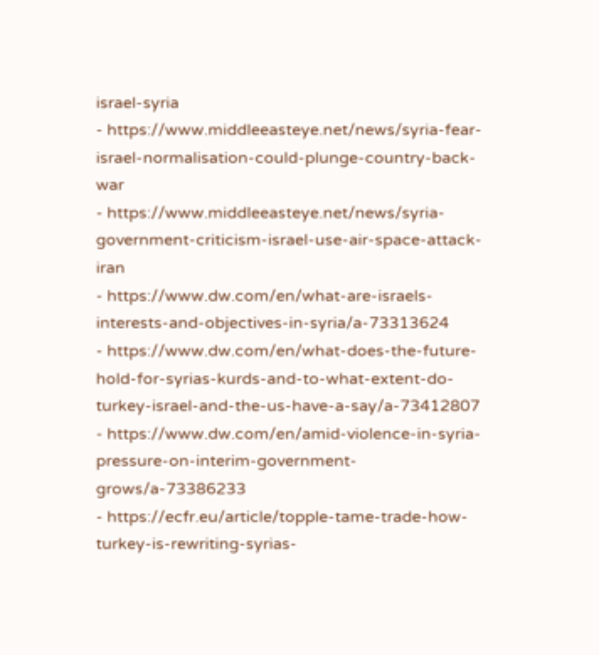israel-syria
- https://www.middleeasteye.net/news/syria-fear-israel-normalisation-could-plunge-country-back-war
- https://www.middleeasteye.net/news/syria-government-criticism-israel-use-air-space-attack-iran
- https://www.dw.com/en/what-are-israels-interests-and-objectives-in-syria/a-73313624
- https://www.dw.com/en/what-does-the-future-hold-for-syrias-kurds-and-to-what-extent-do-turkey-israel-and-the-us-have-a-say/a-73412807
- https://www.dw.com/en/amid-violence-in-syria-pressure-on-interim-government-grows/a-73386233
- https://ecfr.eu/article/topple-tame-trade-how-turkey-is-rewriting-syrias-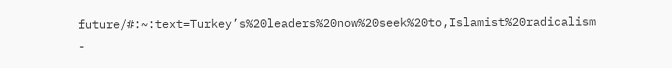future/#:~:text=Turkey’s%20leaders%20now%20seek%20to,Islamist%20radicalism
-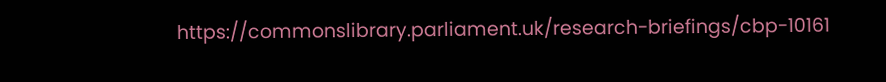https://commonslibrary.parliament.uk/research-briefings/cbp-10161